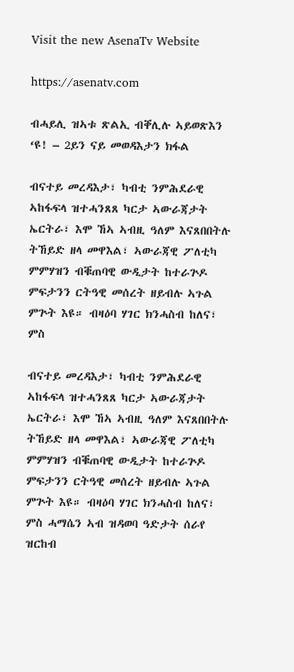Visit the new AsenaTv Website

https://asenatv.com

ብሓይሊ ዝኣቱ ጽልኢ ብቐሊሉ ኣይወጽእን ‘ዩ! – 2ይን ናይ መወዳእታን ክፋል

ብናተይ መረዳእታ፣ ካብቲ ንምሕደራዊ ኣከፋፍላ ዝተሓንጸጸ ካርታ ኣውራጃታት ኤርትራ፣ እሞ ኸኣ ኣብዚ ዓለም እናጸበበትሉ ትኸይድ ዘላ መዋእል፣ ኣውራጃዊ ፖለቲካ ምምሃዝን ብቑጠባዊ ውዲታት ከተራጕዶ ምፍታንን ርትዓዊ መሰረት ዘይብሉ ኣጉል ምጕት እዩ። ብዛዕባ ሃገር ክንሓስብ ከለና፣ ምስ

ብናተይ መረዳእታ፣ ካብቲ ንምሕደራዊ ኣከፋፍላ ዝተሓንጸጸ ካርታ ኣውራጃታት ኤርትራ፣ እሞ ኸኣ ኣብዚ ዓለም እናጸበበትሉ ትኸይድ ዘላ መዋእል፣ ኣውራጃዊ ፖለቲካ ምምሃዝን ብቑጠባዊ ውዲታት ከተራጕዶ ምፍታንን ርትዓዊ መሰረት ዘይብሉ ኣጉል ምጕት እዩ። ብዛዕባ ሃገር ክንሓስብ ከለና፣ ምስ ሓማሴን ኣብ ዝዳወባ ዓድታት ሰራየ ዝርከብ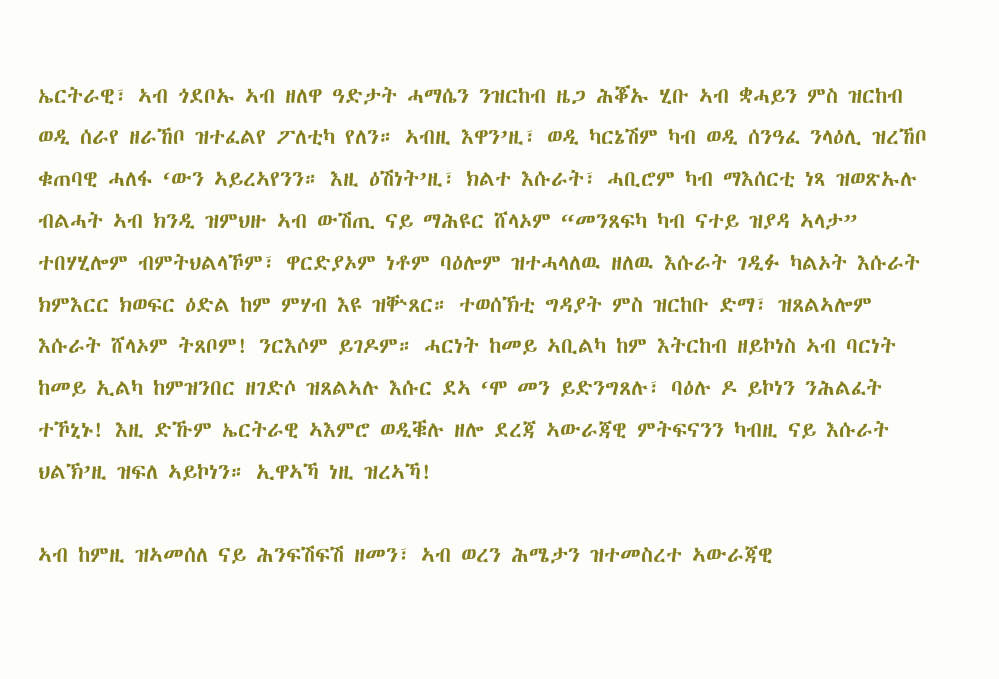ኤርትራዊ፣ ኣብ ጎደቦኡ ኣብ ዘለዋ ዓድታት ሓማሴን ንዝርከብ ዜጋ ሕቖኡ ሂቡ ኣብ ቋሓይን ምስ ዝርከብ ወዲ ሰራየ ዘራኸቦ ዝተፈልየ ፖለቲካ የለን። ኣብዚ እዋን’ዚ፣ ወዲ ካርኔሽም ካብ ወዲ ሰንዓፈ ንላዕሊ ዝረኸቦ ቁጠባዊ ሓለፋ ‘ውን ኣይረኣየንን። እዚ ዕሽነት’ዚ፣ ክልተ እሱራት፣ ሓቢሮም ካብ ማእሰርቲ ነጻ ዝወጽኡሉ ብልሓት ኣብ ክንዲ ዝምህዙ ኣብ ውሽጢ ናይ ማሕዩር ሸላኦም “መንጸፍካ ካብ ናተይ ዝያዳ ኣላታ” ተበሃሂሎም ብምትህልላኾም፣ ዋርድያኦም ነቶም ባዕሎም ዝተሓላለዉ ዘለዉ እሱራት ገዲፉ ካልኦት እሱራት ክምእርር ክወፍር ዕድል ከም ምሃብ እዩ ዝቝጸር። ተወሰኽቲ ግዳያት ምስ ዝርከቡ ድማ፣ ዝጸልኣሎም እሱራት ሸላኦም ትጸቦም! ንርእሶም ይገዶም። ሓርነት ከመይ ኣቢልካ ከም እትርከብ ዘይኮነስ ኣብ ባርነት ከመይ ኢልካ ከምዝንበር ዘገድሶ ዝጸልኣሉ እሱር ደኣ ‘ሞ መን ይድንግጸሉ፣ ባዕሉ ዶ ይኮነን ንሕልፈት ተኾኒኑ! እዚ ድኹም ኤርትራዊ ኣእምሮ ወዲቑሉ ዘሎ ደረጃ ኣውራጃዊ ምትፍናንን ካብዚ ናይ እሱራት ህልኽ’ዚ ዝፍለ ኣይኮነን። ኢዋኣኻ ነዚ ዝረኣኻ!

ኣብ ከምዚ ዝኣመሰለ ናይ ሕንፍሽፍሽ ዘመን፣ ኣብ ወረን ሕሜታን ዝተመስረተ ኣውራጃዊ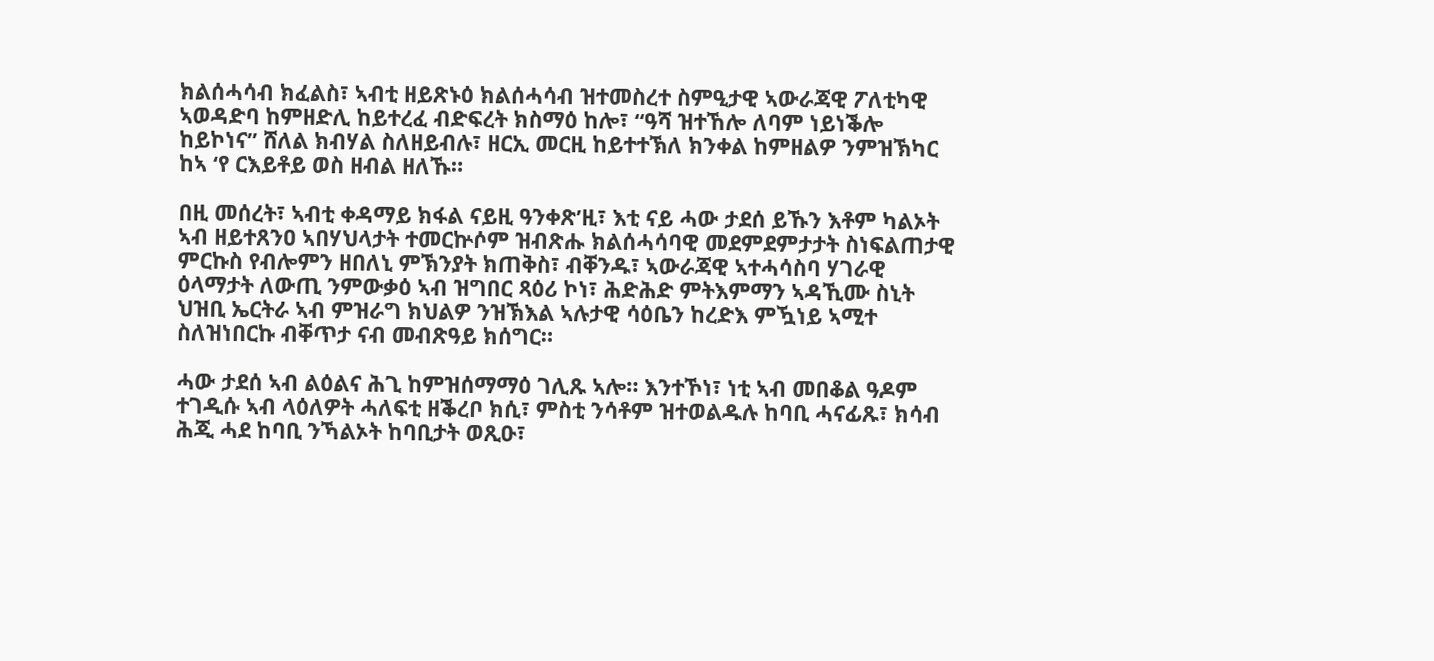ክልሰሓሳብ ክፈልስ፣ ኣብቲ ዘይጽኑዕ ክልሰሓሳብ ዝተመስረተ ስምዒታዊ ኣውራጃዊ ፖለቲካዊ ኣወዳድባ ከምዘድሊ ከይተረፈ ብድፍረት ክስማዕ ከሎ፣ “ዓሻ ዝተኸሎ ለባም ነይነቕሎ ከይኮነና” ሸለል ክብሃል ስለዘይብሉ፣ ዘርኢ መርዚ ከይተተኽለ ክንቀል ከምዘልዎ ንምዝኽካር ከኣ ‘የ ርእይቶይ ወስ ዘብል ዘለኹ።

በዚ መሰረት፣ ኣብቲ ቀዳማይ ክፋል ናይዚ ዓንቀጽ’ዚ፣ እቲ ናይ ሓው ታደሰ ይኹን እቶም ካልኦት ኣብ ዘይተጸንዐ ኣበሃህላታት ተመርኵሶም ዝብጽሑ ክልሰሓሳባዊ መደምደምታታት ስነፍልጠታዊ ምርኩስ የብሎምን ዘበለኒ ምኽንያት ክጠቅስ፣ ብቐንዱ፣ ኣውራጃዊ ኣተሓሳስባ ሃገራዊ ዕላማታት ለውጢ ንምውቃዕ ኣብ ዝግበር ጻዕሪ ኮነ፣ ሕድሕድ ምትእምማን ኣዳኺሙ ስኒት ህዝቢ ኤርትራ ኣብ ምዝራግ ክህልዎ ንዝኽእል ኣሉታዊ ሳዕቤን ከረድእ ምዃነይ ኣሚተ ስለዝነበርኩ ብቐጥታ ናብ መብጽዓይ ክሰግር።

ሓው ታደሰ ኣብ ልዕልና ሕጊ ከምዝሰማማዕ ገሊጹ ኣሎ። እንተኾነ፣ ነቲ ኣብ መበቆል ዓዶም ተገዲሱ ኣብ ላዕለዎት ሓለፍቲ ዘቕረቦ ክሲ፣ ምስቲ ንሳቶም ዝተወልዱሉ ከባቢ ሓናፊጹ፣ ክሳብ ሕጂ ሓደ ከባቢ ንኻልኦት ከባቢታት ወጺዑ፣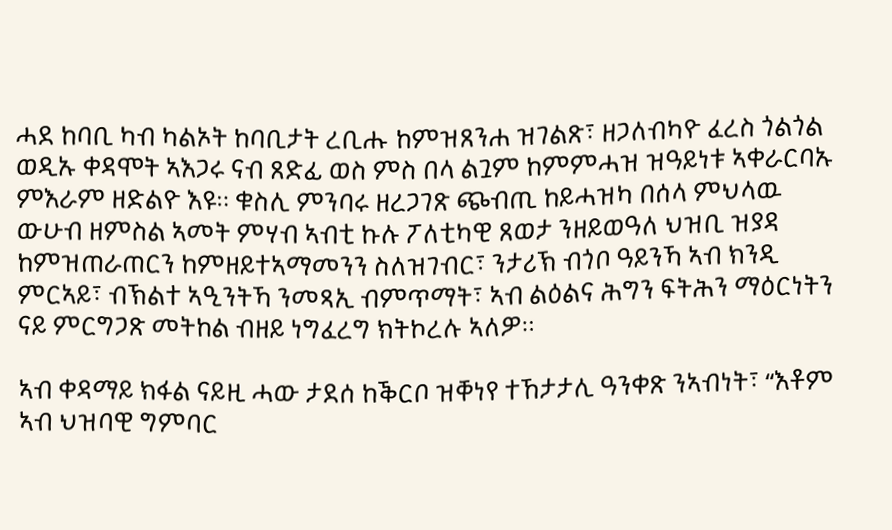ሓደ ከባቢ ካብ ካልኦት ከባቢታት ረቢሑ ከምዝጸንሐ ዝገልጽ፣ ዘጋለብካዮ ፈረስ ጎልጎል ወዲኡ ቀዳሞት ኣእጋሩ ናብ ጸድፊ ወስ ምስ በላ ልጓም ከምምሓዝ ዝዓይነቱ ኣቀራርባኡ ምእራም ዘድልዮ እዩ። ቁስሊ ምንባሩ ዘረጋገጽ ጭብጢ ከይሓዝካ በሰላ ምህላዉ ውሁብ ዘምስል ኣመት ምሃብ ኣብቲ ኩሉ ፖለቲካዊ ጸወታ ንዘይወዓለ ህዝቢ ዝያዳ ከምዝጠራጠርን ከምዘይተኣማመንን ስለዝገብር፣ ንታሪኽ ብጎቦ ዓይንኻ ኣብ ክንዲ ምርኣይ፣ ብኽልተ ኣዒንትኻ ንመጻኢ ብምጥማት፣ ኣብ ልዕልና ሕግን ፍትሕን ማዕርነትን ናይ ምርግጋጽ መትከል ብዘይ ነግፈረግ ክትኮረሉ ኣለዎ።

ኣብ ቀዳማይ ክፋል ናይዚ ሓው ታደሰ ከቕርቦ ዝቐነየ ተኸታታሊ ዓንቀጽ ንኣብነት፣ “እቶም ኣብ ህዝባዊ ግምባር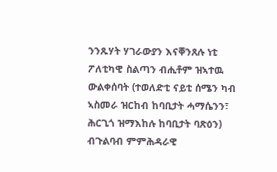ንንጹሃት ሃገራውያን እናቐንጸሉ ነቲ ፖለቲካዊ ስልጣን ብሒቶም ዝኣተዉ ውልቀሰባት (ተወለድቲ ናይቲ ሰሜን ካብ ኣስመራ ዝርከብ ከባቢታት ሓማሴንን፣ ሕርጊጎ ዝማእከሉ ከባቢታት ባጽዕን) ብጉልባብ ምምሕዳራዊ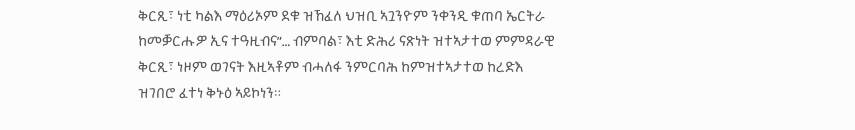ቅርጺ፣ ነቲ ካልእ ማዕሪኦም ደቁ ዝኸፈለ ህዝቢ ኣጓንዮም ንቀንዲ ቁጠባ ኤርትራ ከመቓርሑዎ ኢና ተዓዚብና”… ብምባል፣ እቲ ድሕሪ ናጽነት ዝተኣታተወ ምምዳራዊ ቅርጺ፣ ነዞም ወገናት እዚኣቶም ብሓለፋ ንምርባሕ ከምዝተኣታተወ ከረድእ ዝገበሮ ፈተነ ቅኑዕ ኣይኮነን።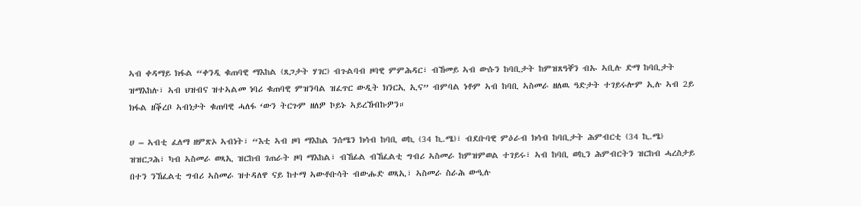ኣብ ቀዳማይ ክፋል “ቀንዲ ቁጠባዊ ማእከል (ጸጋታት ሃገር) ብጉልባብ ዞባዊ ምምሕዳር፣ ብኸመይ ኣብ ውሱን ከባቢታት ከምዝጸዓቐን ብኡ ኣቢሉ ድማ ከባቢታት ዝማእከሉ፣ ኣብ ህዝብና ዝተኣልመ ነባሪ ቁጠባዊ ምዝንባል ዝፈጥር ውዲት ክንርኢ ኢና” ብምባል ነቶም ኣብ ከባቢ ኣስመራ ዘለዉ ዓድታት ተገይሩሎም ኢሉ ኣብ 2ይ ክፋል ዘቕረቦ ኣብነታት ቁጠባዊ ሓለፋ ‘ውን ትርጉም ዘለዎ ኮይኑ ኣይረኸብኩዎን።

ሀ – ኣብቲ ፈለማ ዘምጽኦ ኣብነት፣ “እቲ ኣብ ዞባ ማእከል ንሰሜን ክሳብ ከባቢ ወኪ (34 ኪ.ሜ)፣ ብደቡባዊ ምዕራብ ክሳብ ከባቢታት ሕምብርቲ (34 ኪ.ሜ) ዝዝርጋሕ፣ ካብ ኣስመራ ወጻኢ ዝርከብ ገጠራት ዞባ ማእከል፣ ብኸፊል ብኸፈልቲ ግብሪ ኣስመራ ከምዝምወል ተገይሩ፣ ኣብ ከባቢ ወኪን ሕምብርትን ዝርከብ ሓረስታይ በተን ንኸፈልቲ ግብሪ ኣስመራ ዝተዳለዋ ናይ ከተማ ኣውቶቡሳት ብውሑድ ወጻኢ፣ ኣስመራ ስራሕ ውዒሉ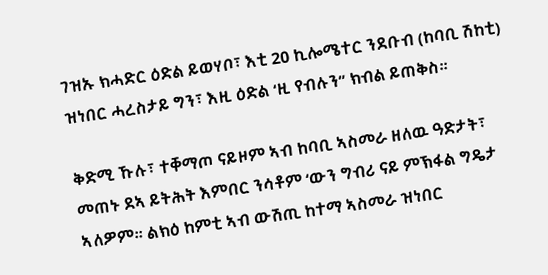ገዝኡ ክሓድር ዕድል ይወሃቦ፣ እቲ 20 ኪሎሜተር ንደቡብ (ከባቢ ሽከቲ) ዝነበር ሓረስታይ ግን፣ እዚ ዕድል ‘ዚ የብሉን” ክብል ይጠቅስ።

ቅድሚ ኹሉ፣ ተቐማጦ ናይዞም ኣብ ከባቢ ኣስመራ ዘለዉ ዓድታት፣ መጠኑ ደኣ ይትሕት እምበር ንሳቶም ‘ውን ግብሪ ናይ ምኽፋል ግዴታ ኣለዎም። ልክዕ ከምቲ ኣብ ውሽጢ ከተማ ኣስመራ ዝነበር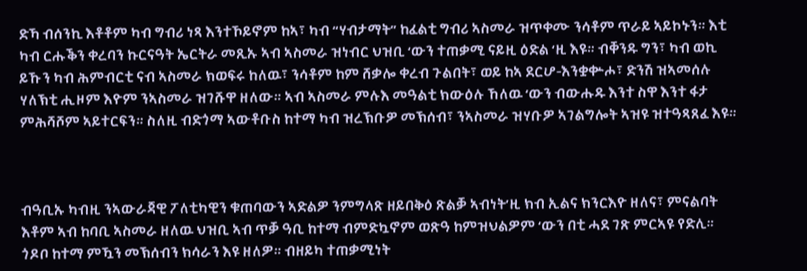ድኻ ብሰንኪ እቶቶም ካብ ግብሪ ነጻ እንተኾይኖም ከኣ፣ ካብ “ሃብታማት” ከፈልቲ ግብሪ ኣስመራ ዝጥቀሙ ንሳቶም ጥራይ ኣይኮኑን። እቲ ካብ ርሑቕን ቀረባን ኩርናዓት ኤርትራ መጺኡ ኣብ ኣስመራ ዝነብር ህዝቢ ‘ውን ተጠቃሚ ናይዚ ዕድል ‘ዚ እዩ። ብቐንዱ ግን፣ ካብ ወኪ ይኹን ካብ ሕምብርቲ ናብ ኣስመራ ክወፍሩ ከለዉ፣ ንሳቶም ከም ሸቃሎ ቀረብ ጉልበት፣ ወይ ከኣ ደርሆ-እንቋቍሖ፣ ድንሽ ዝኣመሰሉ ሃለኽቲ ሒዞም እዮም ንኣስመራ ዝገሹዋ ዘለው። ኣብ ኣስመራ ምሉእ መዓልቲ ክውዕሉ ኸለዉ ‘ውን ብውሑዱ እንተ ስዋ እንተ ፋታ ምሕሻሾም ኣይተርፍን። ስለዚ ብድጎማ ኣውቶቡስ ከተማ ካብ ዝረኽቡዎ መኽሰብ፣ ንኣስመራ ዝሃቡዎ ኣገልግሎት ኣዝዩ ዝተዓጻጸፈ እዩ።



ብዓቢኡ ካብዚ ንኣውራጃዊ ፖለቲካዊን ቁጠባውን ኣድልዎ ንምግላጽ ዘይበቅዕ ጽልቓ ኣብነት’ዚ ክብ ኢልና ክንርእዮ ዘለና፣ ምናልባት እቶም ኣብ ከባቢ ኣስመራ ዘለዉ ህዝቢ ኣብ ጥቓ ዓቢ ከተማ ብምድኳኖም ወጽዓ ከምዝህልዎም ‘ውን በቲ ሓደ ገጽ ምርኣዩ የድሊ። ጎዶቦ ከተማ ምዃን መኽሰብን ክሳራን እዩ ዘለዎ። ብዘይካ ተጠቃሚነት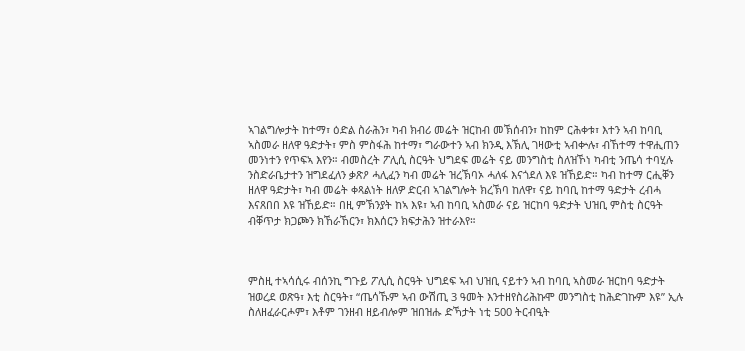ኣገልግሎታት ከተማ፣ ዕድል ስራሕን፣ ካብ ክብሪ መሬት ዝርከብ መኽሰብን፣ ከከም ርሕቀቱ፣ እተን ኣብ ከባቢ ኣስመራ ዘለዋ ዓድታት፣ ምስ ምስፋሕ ከተማ፣ ግራውተን ኣብ ክንዲ እኽሊ ገዛውቲ ኣብቍሉ፣ ብኸተማ ተዋሒጠን መንነተን የጥፍኣ እየን። ብመስረት ፖሊሲ ስርዓት ህግደፍ መሬት ናይ መንግስቲ ስለዝኾነ ካብቲ ንጤሳ ተባሂሉ ንስድራቤታተን ዝግደፈለን ቃጽዖ ሓሊፈን ካብ መሬት ዝረኽባኦ ሓለፋ እናጎደለ እዩ ዝኸይድ። ካብ ከተማ ርሒቐን ዘለዋ ዓድታት፣ ካብ መሬት ቀጻልነት ዘለዎ ድርብ ኣገልግሎት ክረኽባ ከለዋ፣ ናይ ከባቢ ከተማ ዓድታት ረብሓ እናጸበበ እዩ ዝኸይድ። በዚ ምኽንያት ከኣ እዩ፣ ኣብ ከባቢ ኣስመራ ናይ ዝርከባ ዓድታት ህዝቢ ምስቲ ስርዓት ብቐጥታ ክጋጮን ክኸራኸርን፣ ክእሰርን ክፍታሕን ዝተራእየ።



ምስዚ ተኣሳሲሩ ብሰንኪ ግጉይ ፖሊሲ ስርዓት ህግደፍ ኣብ ህዝቢ ናይተን ኣብ ከባቢ ኣስመራ ዝርከባ ዓድታት ዝወረደ ወጽዓ፣ እቲ ስርዓት፣ “ጤሳኹም ኣብ ውሽጢ 3 ዓመት እንተዘየስሪሕኩሞ መንግስቲ ከሕድገኩም እዩ” ኢሉ ስለዘፈራርሖም፣ እቶም ገንዘብ ዘይብሎም ዝበዝሑ ድኻታት ነቲ 500 ትርብዒት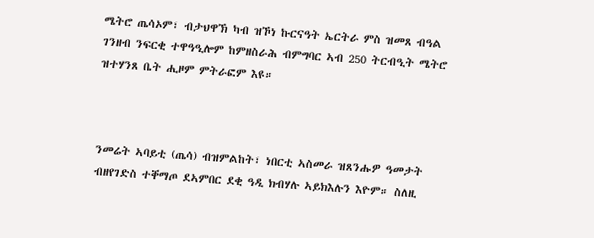ሜትሮ ጤሳኦም፣ ብታህዋኽ ካብ ዝኾነ ኩርናዓት ኤርትራ ምስ ዝመጸ ብዓል ገንዘብ ንፍርቂ ተዋዓዒሎም ከምዘስራሕ ብምግባር ኣብ 250 ትርብዒት ሜትሮ ዝተሃንጸ ቤት ሒዞም ምትራፎም እዩ።



ንመሬት ኣባይቲ (ጤሳ) ብዝምልከት፣ ነበርቲ ኣስመራ ዝጸንሑዎ ዓመታት ብዘየገድስ ተቐማጦ ደኣምበር ደቂ ዓዲ ክብሃሉ ኣይክእሉን እዮም። ስለዚ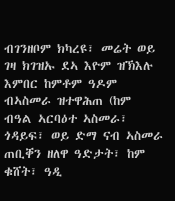ብገንዘቦም ክካረዩ፣ መሬት ወይ ገዛ ክገዝኡ ደኣ እዮም ዝኽእሉ እምበር ከምቶም ዓዶም ብኣስመራ ዝተዋሕጠ (ከም ብዓል ኣርባዕተ ኣስመራ፣ ጎዳይፍ፣ ወይ ድማ ናብ ኣስመራ ጠቢቐን ዘለዋ ዓድታት፣ ከም ቁሸት፣ ዓዲ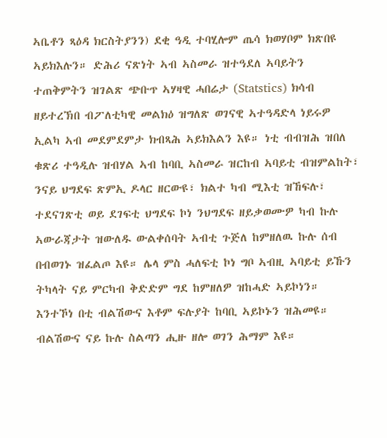ኣቤቶን ጻዕዳ ክርስትያንን) ደቂ ዓዲ ተባሂሎም ጤሳ ክወሃቦም ክጽበዩ ኣይክእሉን። ድሕሪ ናጽነት ኣብ ኣስመራ ዝተዓደለ ኣባይትን ተጠቅምትን ዝገልጽ ጭቡጥ ኣሃዛዊ ሓበሬታ (Statstics) ክሳብ ዘይተረኽበ ብፖለቲካዊ መልክዕ ዝግለጽ ወገናዊ ኣተዓዳድላ ነይሩዎ ኢልካ ኣብ መደምደምታ ክብጻሕ ኣይክእልን እዩ። ነቲ ብብዝሕ ዝበለ ቁጽሪ ተዓዲሉ ዝብሃል ኣብ ከባቢ ኣስመራ ዝርከብ ኣባይቲ ብዝምልከት፣ ንናይ ህግደፍ ጽምኢ ዶላር ዘርውዩ፣ ክልተ ካብ ሚእቲ ዝኸፍሉ፣ ተደናገጽቲ ወይ ደገፍቲ ህግደፍ ኮነ ንህግደፍ ዘይቃወሙዎ ካብ ኩሉ ኣውራጃታት ዝውለዱ ውልቀሰባት ኣብቲ ጉጅለ ከምዘለዉ ኩሉ ሰብ በብወገኑ ዝፈልጦ እዩ። ሌላ ምስ ሓለፍቲ ኮነ ግቦ ኣብዚ ኣባይቲ ይኹን ትካላት ናይ ምርካብ ቅድድም ግደ ከምዘለዎ ዝከሓድ ኣይኮነን። እንተኾነ በቲ ብልሽውና እቶም ፍሉያት ከባቢ ኣይኮኑን ዝሕመዩ። ብልሽውና ናይ ኩሉ ስልጣን ሒዙ ዘሎ ወገን ሕማም እዩ።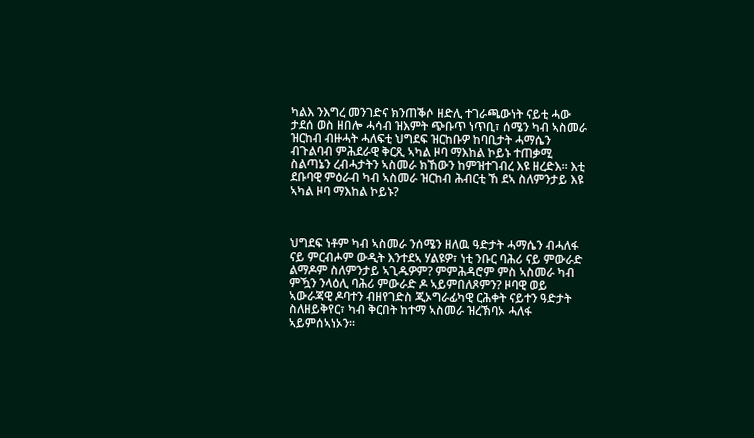ካልእ ንእግረ መንገድና ክንጠቕሶ ዘድሊ ተገራጫውነት ናይቲ ሓው ታደሰ ወስ ዘበሎ ሓሳብ ዝእምት ጭቡጥ ነጥቢ፣ ሰሜን ካብ ኣስመራ ዝርከብ ብዙሓት ሓለፍቲ ህግደፍ ዝርከቡዎ ከባቢታት ሓማሴን ብጉልባብ ምሕደራዊ ቅርጺ ኣካል ዞባ ማእከል ኮይኑ ተጠቃሚ ስልጣኔን ረብሓታትን ኣስመራ ክኸውን ከምዝተገብረ እዩ ዘረድእ። እቲ ደቡባዊ ምዕራብ ካብ ኣስመራ ዝርከብ ሕብርቲ ኸ ደኣ ስለምንታይ እዩ ኣካል ዞባ ማእከል ኮይኑ?



ህግደፍ ነቶም ካብ ኣስመራ ንሰሜን ዘለዉ ዓድታት ሓማሴን ብሓለፋ ናይ ምርብሖም ውዲት እንተደኣ ሃልዩዎ፣ ነቲ ንቡር ባሕሪ ናይ ምውራድ ልማዶም ስለምንታይ ኣጊዱዎም? ምምሕዳሮም ምስ ኣስመራ ካብ ምዃን ንላዕሊ ባሕሪ ምውራድ ዶ ኣይምበለጾምን? ዞባዊ ወይ ኣውራጃዊ ዶባተን ብዘየገድስ ጂኦግራፊካዊ ርሕቀት ናይተን ዓድታት ስለዘይቅየር፣ ካብ ቅርበት ከተማ ኣስመራ ዝረኽባኦ ሓለፋ ኣይምሰኣነኦን።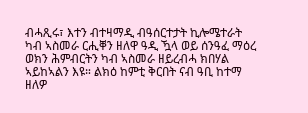ብሓጺሩ፣ እተን ብተዛማዲ ብዓሰርተታት ኪሎሜተራት ካብ ኣስመራ ርሒቐን ዘለዋ ዓዲ ዃላ ወይ ሰንዓፈ ማዕረ ወክን ሕምብርትን ካብ ኣስመራ ዘይረብሓ ክበሃል ኣይከኣልን እዩ። ልክዕ ከምቲ ቅርበት ናብ ዓቢ ከተማ ዘለዎ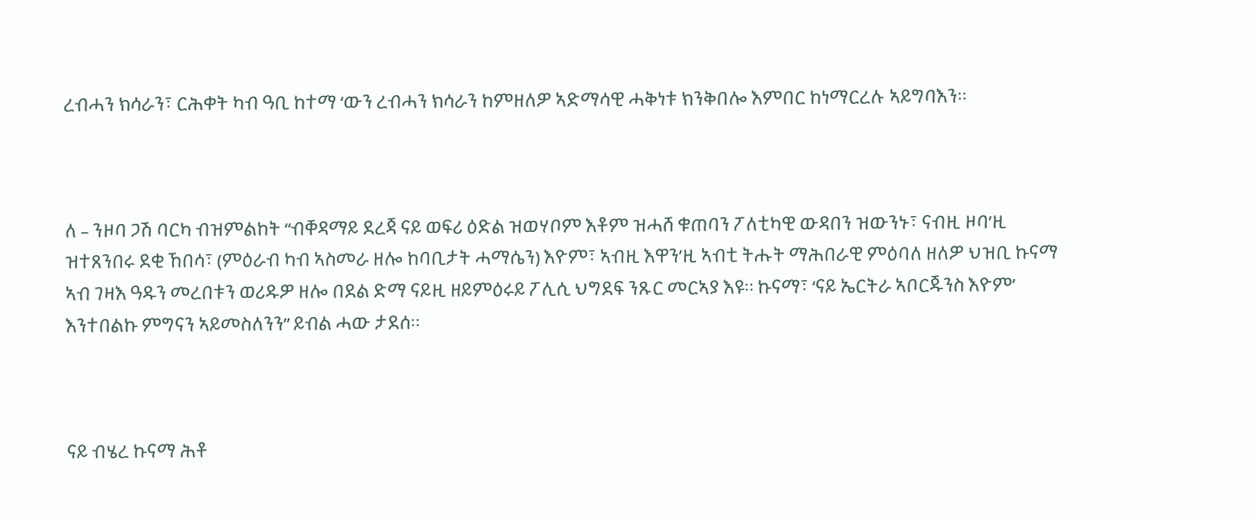ረብሓን ክሳራን፣ ርሕቀት ካብ ዓቢ ከተማ ‘ውን ረብሓን ክሳራን ከምዘለዎ ኣድማሳዊ ሓቅነቱ ክንቅበሎ እምበር ከነማርረሉ ኣይግባእን።



ለ – ንዞባ ጋሽ ባርካ ብዝምልከት “ብቐዳማይ ደረጃ ናይ ወፍሪ ዕድል ዝወሃቦም እቶም ዝሓሸ ቁጠባን ፖለቲካዊ ውዳበን ዝውንኑ፣ ናብዚ ዞባ’ዚ ዝተጸንበሩ ደቂ ኸበሳ፣ (ምዕራብ ካብ ኣስመራ ዘሎ ከባቢታት ሓማሴን) እዮም፣ ኣብዚ እዋን’ዚ ኣብቲ ትሑት ማሕበራዊ ምዕባለ ዘለዎ ህዝቢ ኩናማ ኣብ ገዛእ ዓዱን መረበቱን ወሪዱዎ ዘሎ በደል ድማ ናይዚ ዘይምዕሩይ ፖሊሲ ህግደፍ ንጹር መርኣያ እዩ። ኩናማ፣ ‘ናይ ኤርትራ ኣቦርጁንስ እዮም’ እንተበልኩ ምግናን ኣይመስለንን” ይብል ሓው ታደሰ።



ናይ ብሄረ ኩናማ ሕቶ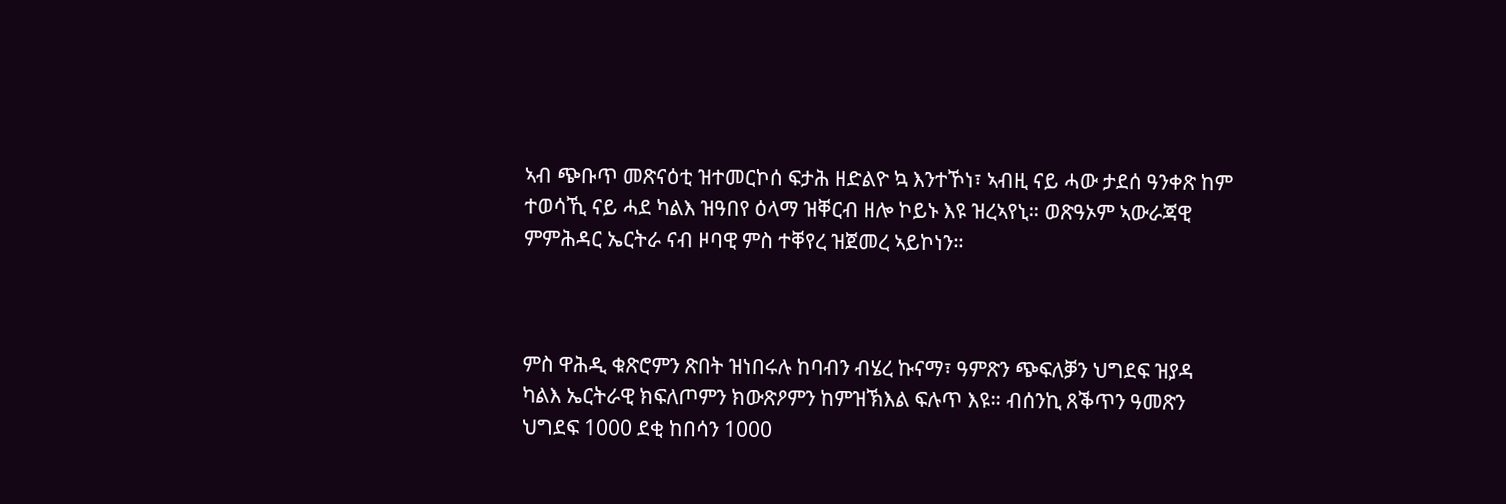ኣብ ጭቡጥ መጽናዕቲ ዝተመርኮሰ ፍታሕ ዘድልዮ ኳ እንተኾነ፣ ኣብዚ ናይ ሓው ታደሰ ዓንቀጽ ከም ተወሳኺ ናይ ሓደ ካልእ ዝዓበየ ዕላማ ዝቐርብ ዘሎ ኮይኑ እዩ ዝረኣየኒ። ወጽዓኦም ኣውራጃዊ ምምሕዳር ኤርትራ ናብ ዞባዊ ምስ ተቐየረ ዝጀመረ ኣይኮነን።



ምስ ዋሕዲ ቁጽሮምን ጽበት ዝነበሩሉ ከባብን ብሄረ ኩናማ፣ ዓምጽን ጭፍለቓን ህግደፍ ዝያዳ ካልእ ኤርትራዊ ክፍለጦምን ክውጽዖምን ከምዝኽእል ፍሉጥ እዩ። ብሰንኪ ጸቕጥን ዓመጽን ህግደፍ 1000 ደቂ ከበሳን 1000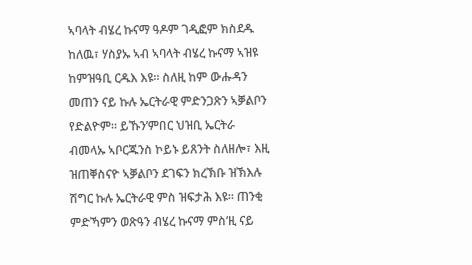ኣባላት ብሄረ ኩናማ ዓዶም ገዲፎም ክስደዱ ከለዉ፣ ሃስያኡ ኣብ ኣባላት ብሄረ ኩናማ ኣዝዩ ከምዝዓቢ ርዱእ እዩ። ስለዚ ከም ውሑዳን መጠን ናይ ኩሉ ኤርትራዊ ምድንጋጽን ኣቓልቦን የድልዮም። ይኹን’ምበር ህዝቢ ኤርትራ ብመላኡ ኣቦርጁንስ ኮይኑ ይጸንት ስለዘሎ፣ እዚ ዝጠቐስናዮ ኣቓልቦን ደገፍን ክረኽቡ ዝኽእሉ ሽግር ኩሉ ኤርትራዊ ምስ ዝፍታሕ እዩ። ጠንቂ ምድኻምን ወጽዓን ብሄረ ኩናማ ምስ’ዚ ናይ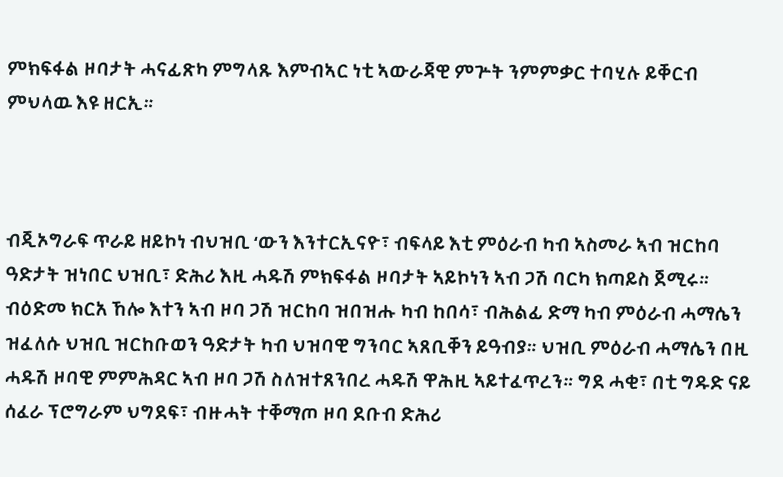ምክፍፋል ዞባታት ሓናፊጽካ ምግላጹ እምብኣር ነቲ ኣውራጃዊ ምጕት ንምምቃር ተባሂሉ ይቐርብ ምህላዉ እዩ ዘርኢ።



ብጂኦግራፍ ጥራይ ዘይኮነ ብህዝቢ ‘ውን እንተርኢናዮ፣ ብፍላይ እቲ ምዕራብ ካብ ኣስመራ ኣብ ዝርከባ ዓድታት ዝነበር ህዝቢ፣ ድሕሪ እዚ ሓዱሽ ምክፍፋል ዞባታት ኣይኮነን ኣብ ጋሽ ባርካ ክጣይስ ጀሚሩ። ብዕድመ ክርአ ኸሎ እተን ኣብ ዞባ ጋሽ ዝርከባ ዝበዝሑ ካብ ከበሳ፣ ብሕልፊ ድማ ካብ ምዕራብ ሓማሴን ዝፈለሱ ህዝቢ ዝርከቡወን ዓድታት ካብ ህዝባዊ ግንባር ኣጸቢቐን ይዓብያ። ህዝቢ ምዕራብ ሓማሴን በዚ ሓዱሽ ዞባዊ ምምሕዳር ኣብ ዞባ ጋሽ ስለዝተጸንበረ ሓዱሽ ዋሕዚ ኣይተፈጥረን። ግደ ሓቂ፣ በቲ ግዱድ ናይ ሰፈራ ፕሮግራም ህግደፍ፣ ብዙሓት ተቐማጦ ዞባ ደቡብ ድሕሪ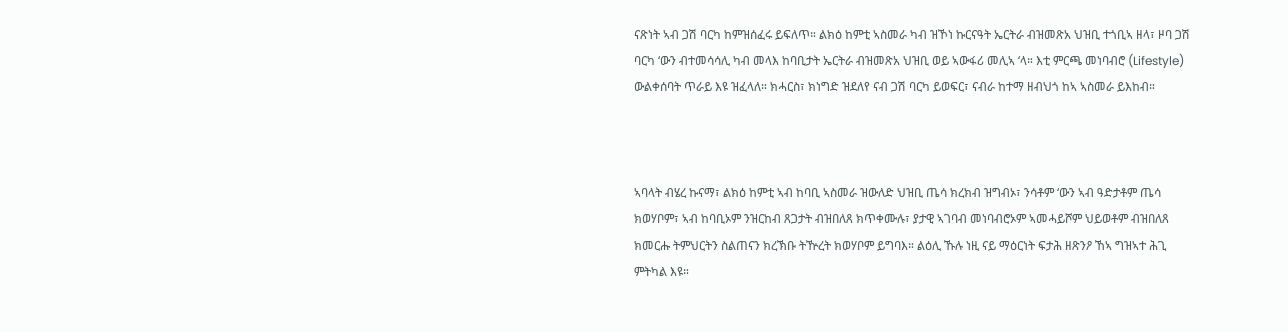ናጽነት ኣብ ጋሽ ባርካ ከምዝሰፈሩ ይፍለጥ። ልክዕ ከምቲ ኣስመራ ካብ ዝኾነ ኩርናዓት ኤርትራ ብዝመጽአ ህዝቢ ተጎቢኣ ዘላ፣ ዞባ ጋሽ ባርካ ‘ውን ብተመሳሳሊ ካብ መላእ ከባቢታት ኤርትራ ብዝመጽአ ህዝቢ ወይ ኣውፋሪ መሊኣ ‘ላ። እቲ ምርጫ መነባብሮ (Lifestyle) ውልቀሰባት ጥራይ እዩ ዝፈላለ። ክሓርስ፣ ክነግድ ዝደለየ ናብ ጋሽ ባርካ ይወፍር፣ ናብራ ከተማ ዘብህጎ ከኣ ኣስመራ ይእከብ።



ኣባላት ብሄረ ኩናማ፣ ልክዕ ከምቲ ኣብ ከባቢ ኣስመራ ዝውለድ ህዝቢ ጤሳ ክረክብ ዝግብኦ፣ ንሳቶም ‘ውን ኣብ ዓድታቶም ጤሳ ክወሃቦም፣ ኣብ ከባቢኦም ንዝርከብ ጸጋታት ብዝበለጸ ክጥቀሙሉ፣ ያታዊ ኣገባብ መነባብሮኦም ኣመሓይሾም ህይወቶም ብዝበለጸ ክመርሑ ትምህርትን ስልጠናን ክረኽቡ ትዅረት ክወሃቦም ይግባእ። ልዕሊ ኹሉ ነዚ ናይ ማዕርነት ፍታሕ ዘጽንዖ ኸኣ ግዝኣተ ሕጊ ምትካል እዩ።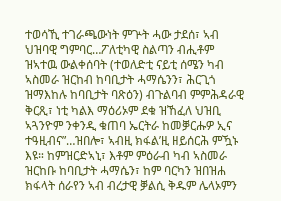ተወሳኺ ተገራጫውነት ምጕት ሓው ታደሰ፣ ኣብ ህዝባዊ ግምባር…ፖለቲካዊ ስልጣን ብሒቶም ዝኣተዉ ውልቀሰባት (ተወለድቲ ናይቲ ሰሜን ካብ ኣስመራ ዝርከብ ከባቢታት ሓማሴንን፣ ሕርጊጎ ዝማእከሉ ከባቢታት ባጽዕን) ብጉልባብ ምምሕዳራዊ ቅርጺ፣ ነቲ ካልእ ማዕሪኦም ደቁ ዝኸፈለ ህዝቢ ኣጓንዮም ንቀንዲ ቁጠባ ኤርትራ ከመቓርሑዎ ኢና ተዓዚብና”…ዝበሎ፣ ኣብዚ ክፋል’ዚ ዘይሰርሕ ምዃኑ እዩ። ከምዝርድኣኒ፣ እቶም ምዕራብ ካብ ኣስመራ ዝርከቡ ከባቢታት ሓማሴን፣ ከም ባርካን ዝበዝሐ ክፋላት ሰራየን ኣብ ብረታዊ ቓልሲ ቅዱም ሌላኦምን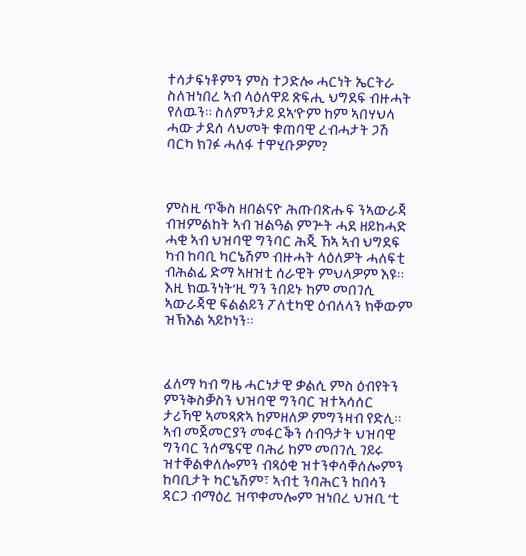ተሳታፍነቶምን ምስ ተጋድሎ ሓርነት ኤርትራ ስለዝነበረ ኣብ ላዕለዋይ ጽፍሒ ህግደፍ ብዙሓት የለዉን። ስለምንታይ ደኣ’ዮም ከም ኣበሃህላ ሓው ታደሰ ላህመት ቁጠባዊ ረብሓታት ጋሽ ባርካ ክገፉ ሓለፋ ተዋሂቡዎም?



ምስዚ ጥቕስ ዘበልናዮ ሕጡበጽሑፍ ንኣውራጃ ብዝምልከት ኣብ ዝልዓል ምጕት ሓደ ዘይከሓድ ሓቂ ኣብ ህዝባዊ ግንባር ሕጂ ኸኣ ኣብ ህግደፍ ካብ ከባቢ ካርኔሽም ብዙሓት ላዕለዎት ሓለፍቲ ብሕልፊ ድማ ኣዘዝቲ ሰራዊት ምህላዎም እዩ። እዚ ክዉንነት’ዚ ግን ንበይኑ ከም መበገሲ ኣውራጃዊ ፍልልይን ፖለቲካዊ ዕብለላን ክቐውም ዝኽእል ኣይኮነን።



ፈለማ ካብ ግዜ ሓርነታዊ ቃልሲ ምስ ዕብየትን ምንቅስቓስን ህዝባዊ ግንባር ዝተኣሳሰር ታሪኻዊ ኣመጻጽኣ ከምዘለዎ ምግንዛብ የድሊ። ኣብ መጀመርያን መፋርቕን ሰብዓታት ህዝባዊ ግንባር ንሰሜናዊ ባሕሪ ከም መበገሲ ገይሩ ዝተቐልቀለሎምን ብጻዕቂ ዝተንቀሳቐሰሎምን ከባቢታት ካርኔሽም፣ ኣብቲ ንባሕርን ከበሳን ዳርጋ ብማዕረ ዝጥቀመሎም ዝነበረ ህዝቢ ‘ቲ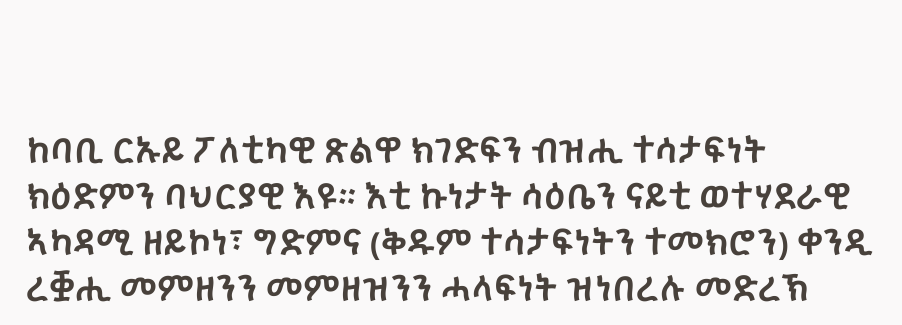ከባቢ ርኡይ ፖለቲካዊ ጽልዋ ክገድፍን ብዝሒ ተሳታፍነት ክዕድምን ባህርያዊ እዩ። እቲ ኩነታት ሳዕቤን ናይቲ ወተሃደራዊ ኣካዳሚ ዘይኮነ፣ ግድምና (ቅዱም ተሳታፍነትን ተመክሮን) ቀንዲ ረቛሒ መምዘንን መምዘዝንን ሓላፍነት ዝነበረሉ መድረኽ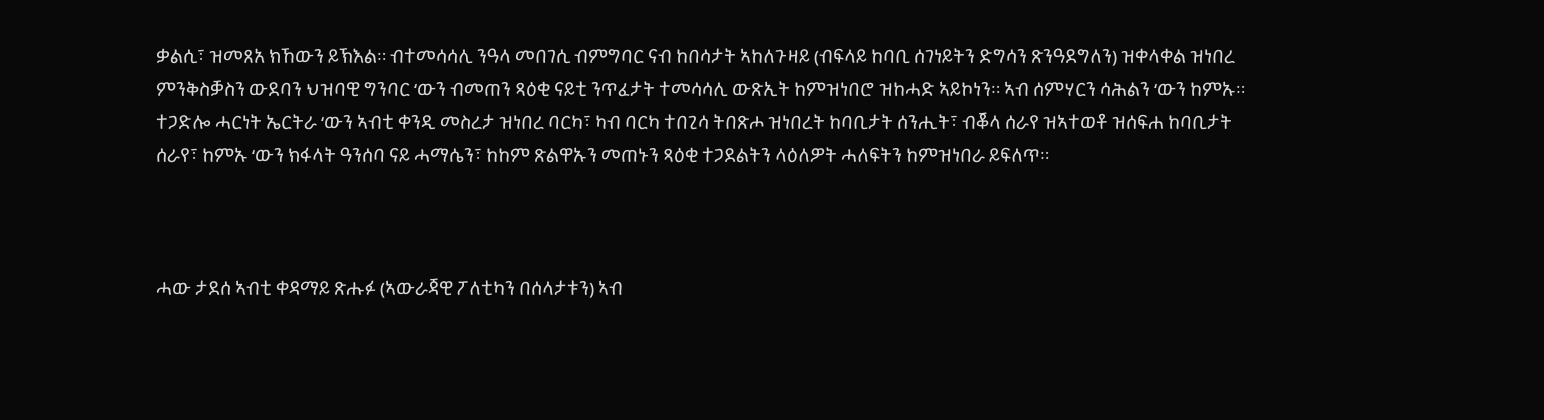ቃልሲ፣ ዝመጸአ ክኸውን ይኽእል። ብተመሳሳሊ ንዓላ መበገሲ ብምግባር ናብ ከበሳታት ኣከለጉዛይ (ብፍላይ ከባቢ ሰገነይትን ድግሳን ጽንዓደግለን) ዝቀላቀል ዝነበረ ምንቅስቓስን ውደባን ህዝባዊ ግንባር ‘ውን ብመጠን ጻዕቂ ናይቲ ንጥፈታት ተመሳሳሊ ውጽኢት ከምዝነበሮ ዝከሓድ ኣይኮነን። ኣብ ሰምሃርን ሳሕልን ‘ውን ከምኡ። ተጋድሎ ሓርነት ኤርትራ ‘ውን ኣብቲ ቀንዲ መስረታ ዝነበረ ባርካ፣ ካብ ባርካ ተበጊሳ ትበጽሖ ዝነበረት ከባቢታት ሰንሒት፣ ብቖላ ሰራየ ዝኣተወቶ ዝሰፍሐ ከባቢታት ሰራየ፣ ከምኡ ‘ውን ክፋላት ዓንሰባ ናይ ሓማሴን፣ ከከም ጽልዋኡን መጠኑን ጻዕቂ ተጋደልትን ላዕለዎት ሓለፍትን ከምዝነበራ ይፍለጥ።



ሓው ታደሰ ኣብቲ ቀዳማይ ጽሑፉ (ኣውራጃዊ ፖለቲካን በሰላታቱን) ኣብ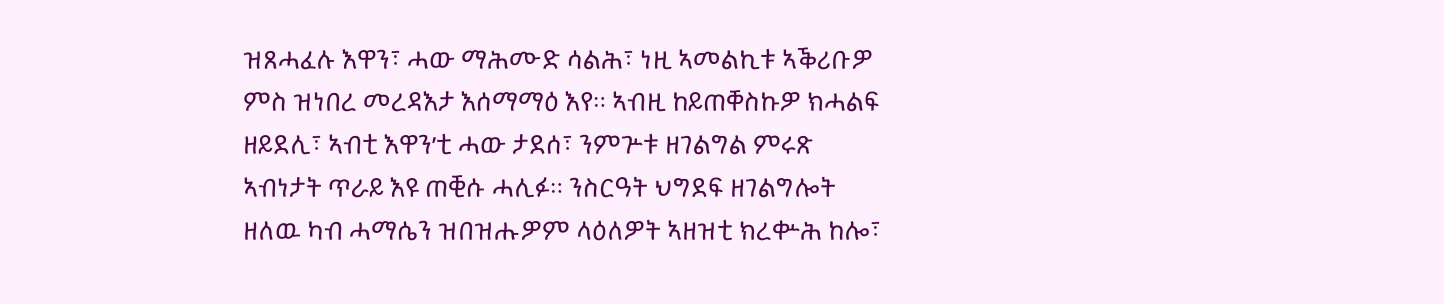ዝጸሓፈሉ እዋን፣ ሓው ማሕሙድ ሳልሕ፣ ነዚ ኣመልኪቱ ኣቕሪቡዎ ምስ ዝነበረ መረዳእታ እሰማማዕ እየ። ኣብዚ ከይጠቐስኩዎ ክሓልፍ ዘይደሊ፣ ኣብቲ እዋን’ቲ ሓው ታደሰ፣ ንምጕቱ ዘገልግል ምሩጽ ኣብነታት ጥራይ እዩ ጠቒሱ ሓሊፉ። ንስርዓት ህግደፍ ዘገልግሎት ዘለዉ ካብ ሓማሴን ዝበዝሑዎም ላዕለዎት ኣዘዝቲ ክረቍሕ ከሎ፣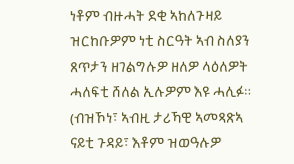ነቶም ብዙሓት ደቂ ኣከለጉዛይ ዝርከቡዎም ነቲ ስርዓት ኣብ ስለያን ጸጥታን ዘገልግሉዎ ዘለዎ ላዕለዎት ሓለፍቲ ሸለል ኢሉዎም እዩ ሓሊፉ። (ብዝኾነ፣ ኣብዚ ታሪኻዊ ኣመጻጽኣ ናይቲ ጉዳይ፣ እቶም ዝወዓሉዎ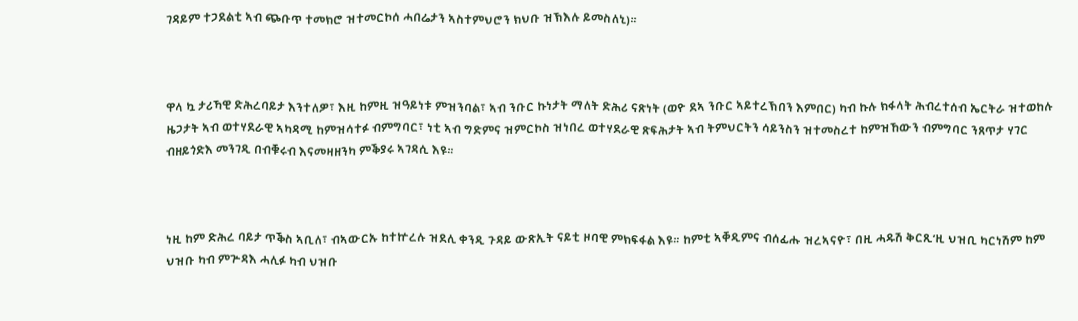ገዳይም ተጋደልቲ ኣብ ጭቡጥ ተመክሮ ዝተመርኮሰ ሓበሬታን ኣስተምህሮን ክህቡ ዝኽእሉ ይመስለኒ)።



ዋላ ኳ ታሪኻዊ ድሕረባይታ እንተለዎ፣ እዚ ከምዚ ዝዓይነቱ ምዝንባል፣ ኣብ ንቡር ኩነታት ማለት ድሕሪ ናጽነት (ወዮ ደኣ ንቡር ኣይተረኽበን እምበር) ካብ ኩሉ ክፋላት ሕብረተሰብ ኤርትራ ዝተወከሉ ዜጋታት ኣብ ወተሃደራዊ ኣካዳሚ ከምዝሳተፉ ብምግባር፣ ነቲ ኣብ ግድምና ዝምርኮስ ዝነበረ ወተሃደራዊ ጽፍሕታት ኣብ ትምህርትን ሳይንስን ዝተመስረተ ከምዝኸውን ብምግባር ንጸጥታ ሃገር ብዘይጎድእ መንገዲ በብቑሩብ እናመዛዘንካ ምቕያሩ ኣገዳሲ እዩ።



ነዚ ከም ድሕረ ባይታ ጥቕስ ኣቢለ፣ ብኣውርኡ ከተኵረሉ ዝደሊ ቀንዲ ጉዳይ ውጽኢት ናይቲ ዞባዊ ምክፍፋል እዩ። ከምቲ ኣቐዲምና ብሰፊሑ ዝረኣናዮ፣ በዚ ሓዱሽ ቅርጺ’ዚ ህዝቢ ካርነሽም ከም ህዝቡ ካብ ምጕዳእ ሓሊፉ ካብ ህዝቡ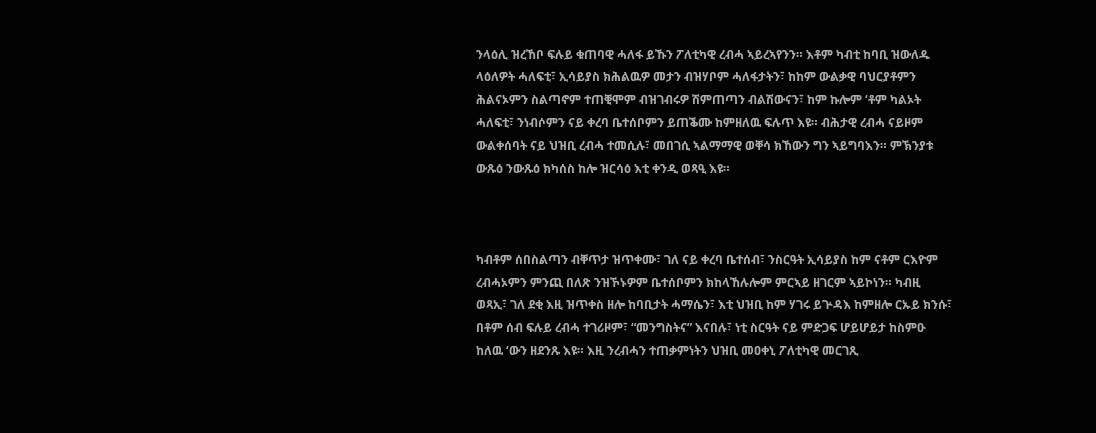ንላዕሊ ዝረኸቦ ፍሉይ ቁጠባዊ ሓለፋ ይኹን ፖለቲካዊ ረብሓ ኣይረኣየንን። እቶም ካብቲ ከባቢ ዝውለዱ ላዕለዎት ሓለፍቲ፣ ኢሳይያስ ክሕልዉዎ መታን ብዝሃቦም ሓለፋታትን፣ ከከም ውልቃዊ ባህርያቶምን ሕልናኦምን ስልጣኖም ተጠቒሞም ብዝገብሩዎ ሽምጠጣን ብልሽውናን፣ ከም ኩሎም ‘ቶም ካልኦት ሓለፍቲ፣ ንነብሶምን ናይ ቀረባ ቤተሰቦምን ይጠቕሙ ከምዘለዉ ፍሉጥ እዩ። ብሕታዊ ረብሓ ናይዞም ውልቀሰባት ናይ ህዝቢ ረብሓ ተመሲሉ፣ መበገሲ ኣልማማዊ ወቐሳ ክኸውን ግን ኣይግባእን። ምኽንያቱ ውጹዕ ንውጹዕ ክካሰስ ከሎ ዝርሳዕ እቲ ቀንዲ ወጻዒ እዩ።



ካብቶም ሰበስልጣን ብቐጥታ ዝጥቀሙ፣ ገለ ናይ ቀረባ ቤተሰብ፣ ንስርዓት ኢሳይያስ ከም ናቶም ርእዮም ረብሓኦምን ምንጪ በለጽ ንዝኾኑዎም ቤተሰቦምን ክከላኸሉሎም ምርኣይ ዘገርም ኣይኮነን። ካብዚ ወጻኢ፣ ገለ ደቂ እዚ ዝጥቀስ ዘሎ ከባቢታት ሓማሴን፣ እቲ ህዝቢ ከም ሃገሩ ይጕዳእ ከምዘሎ ርኡይ ክንሱ፣ በቶም ሰብ ፍሉይ ረብሓ ተገሪዞም፣ “መንግስትና” እናበሉ፣ ነቲ ስርዓት ናይ ምድጋፍ ሆይሆይታ ከስምዑ ከለዉ ‘ውን ዘደንጹ እዩ። እዚ ንረብሓን ተጠቃምነትን ህዝቢ መዐቀኒ ፖለቲካዊ መርገጺ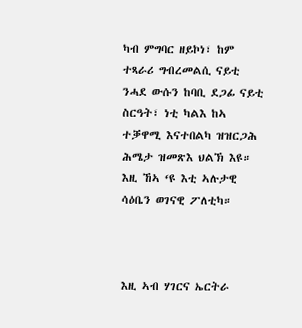ካብ ምግባር ዘይኮነ፣ ከም ተጻራሪ ግብረመልሲ ናይቲ ንሓደ ውሱን ከባቢ ደጋፊ ናይቲ ስርዓት፣ ነቲ ካልእ ከኣ ተቓዋሚ እናተበልካ ዝዝርጋሕ ሕሜታ ዝመጽእ ህልኽ እዩ። እዚ ኸኣ ‘ዩ እቲ ኣሉታዊ ሳዕቤን ወገናዊ ፖለቲካ።



እዚ ኣብ ሃገርና ኤርትራ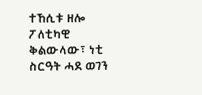ተኸሲቱ ዘሎ ፖለቲካዊ ቅልውላው፣ ነቲ ስርዓት ሓደ ወገን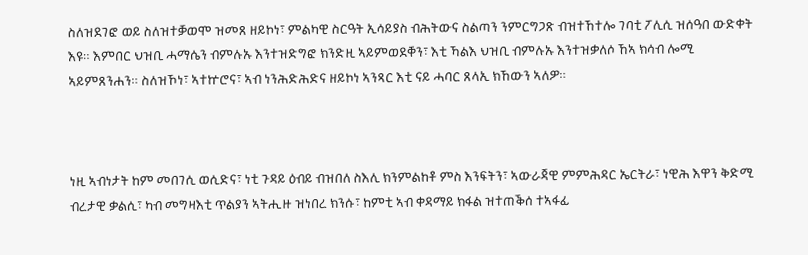ስለዝደገፎ ወይ ስለዝተቓወሞ ዝመጸ ዘይኮነ፣ ምልካዊ ስርዓት ኢሳይያስ ብሕትውና ስልጣን ንምርግጋጽ ብዝተኸተሎ ገባቲ ፖሊሲ ዝሰዓበ ውድቀት እዩ። እምበር ህዝቢ ሓማሴን ብምሉኡ እንተዝድግፎ ክንድዚ ኣይምወደቐን፣ እቲ ኻልእ ህዝቢ ብምሉኡ እንተዝቃለሶ ኸኣ ክሳብ ሎሚ ኣይምጸንሐን። ስለዝኾነ፣ ኣተኵሮና፣ ኣብ ነንሕድሕድና ዘይኮነ ኣንጻር እቲ ናይ ሓባር ጸላኢ ክኸውን ኣለዎ።



ነዚ ኣብነታት ከም መበገሲ ወሲድና፣ ነቲ ጉዳይ ዕብይ ብዝበለ ስእሊ ክንምልከቶ ምስ እንፍትን፣ ኣውራጃዊ ምምሕዳር ኤርትራ፣ ነዊሕ እዋን ቅድሚ ብረታዊ ቃልሲ፣ ካብ መግዛእቲ ጥልያን ኣትሒዙ ዝነበረ ክንሱ፣ ከምቲ ኣብ ቀዳማይ ክፋል ዝተጠቕሰ ተኣፋፊ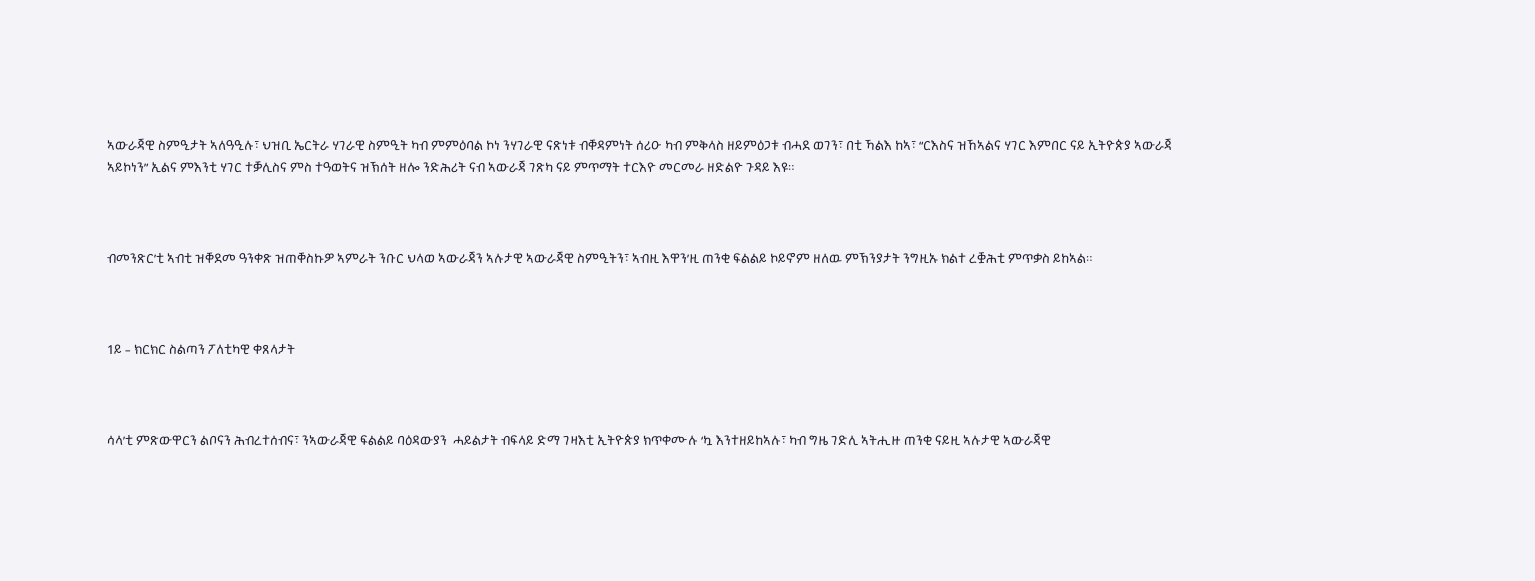ኣውራጃዊ ስምዒታት ኣለዓዒሉ፣ ህዝቢ ኤርትራ ሃገራዊ ስምዒት ካብ ምምዕባል ኮነ ንሃገራዊ ናጽነቱ ብቐዳምነት ሰሪዑ ካብ ምቅላስ ዘይምዕጋቱ ብሓደ ወገን፣ በቲ ኻልእ ከኣ፣ “ርእስና ዝኸኣልና ሃገር እምበር ናይ ኢትዮጵያ ኣውራጃ ኣይኮነን” ኢልና ምእንቲ ሃገር ተቓሊስና ምስ ተዓወትና ዝኽሰት ዘሎ ንድሕሪት ናብ ኣውራጃ ገጽካ ናይ ምጥማት ተርእዮ መርመራ ዘድልዮ ጉዳይ እዩ።



ብመንጽር’ቲ ኣብቲ ዝቐደመ ዓንቀጽ ዝጠቐስኩዎ ኣምራት ንቡር ህላወ ኣውራጃን ኣሉታዊ ኣውራጃዊ ስምዒትን፣ ኣብዚ እዋን’ዚ ጠንቂ ፍልልይ ኮይኖም ዘለዉ ምኽንያታት ንግዚኡ ክልተ ረቛሕቲ ምጥቃስ ይከኣል።



1ይ – ክርክር ስልጣን ፖለቲካዊ ቀጸላታት



ሳላ’ቲ ምጽውዋርን ልቦናን ሕብረተሰብና፣ ንኣውራጃዊ ፍልልይ ባዕዳውያን  ሓይልታት ብፍላይ ድማ ገዛእቲ ኢትዮጵያ ክጥቀሙሉ ‘ኳ እንተዘይከኣሉ፣ ካብ ግዜ ገድሊ ኣትሒዙ ጠንቂ ናይዚ ኣሉታዊ ኣውራጃዊ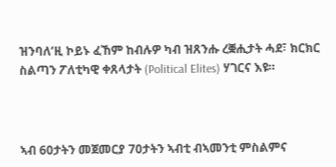ዝንባለ’ዚ ኮይኑ ፈኸም ከብሉዎ ካብ ዝጸንሑ ረቛሒታት ሓደ፣ ክርክር ስልጣን ፖለቲካዊ ቀጸላታት (Political Elites) ሃገርና እዩ።



ኣብ 60ታትን መጀመርያ 70ታትን ኣብቲ ብኣመንቲ ምስልምና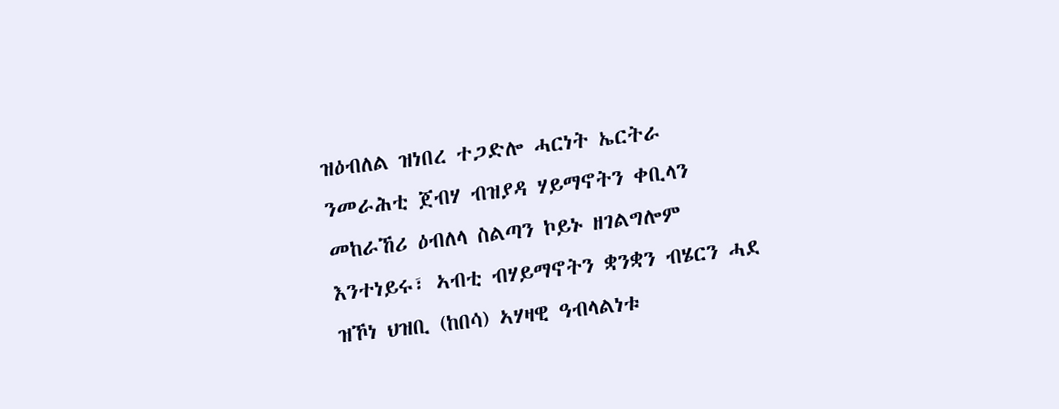ዝዕብለል ዝነበረ ተጋድሎ ሓርነት ኤርትራ ንመራሕቲ ጀብሃ ብዝያዳ ሃይማኖትን ቀቢላን መከራኸሪ ዕብለላ ስልጣን ኮይኑ ዘገልግሎም እንተነይሩ፣ ኣብቲ ብሃይማኖትን ቋንቋን ብሄርን ሓደ ዝኾነ ህዝቢ (ከበሳ) ኣሃዛዊ ዓብላልነቱ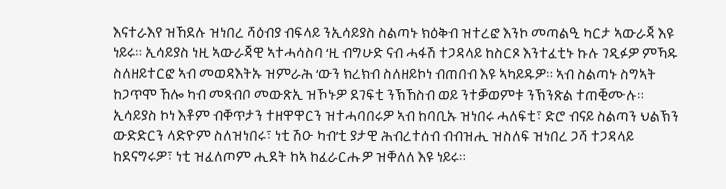እናተራእየ ዝኸደሉ ዝነበረ ሻዕብያ ብፍላይ ንኢሳይያስ ስልጣኑ ክዕቅብ ዝተረፎ እንኮ መጣልዒ ካርታ ኣውራጃ እዩ ነይሩ። ኢሳይያስ ነዚ ኣውራጃዊ ኣተሓሳስባ ‘ዚ ብግሁድ ናብ ሓፋሽ ተጋዳላይ ከስርጾ እንተፈቲኑ ኩሉ ገዲፉዎ ምኻዱ ስለዘይተርፎ ኣብ መወዳእትኡ ዝምራሕ ‘ውን ክረክብ ስለዘይኮነ ብጠበብ እዩ ኣካይዱዎ። ኣብ ስልጣኑ ስግኣት ከጋጥሞ ኸሎ ካብ መጻብቦ መውጽኢ ዝኾኑዎ ደገፍቲ ንኽኸስብ ወይ ንተቓወምቱ ንኽንጽል ተጠቒሙሉ። ኢሳይያስ ኮነ እቶም ብቐጥታን ተዘዋዋርን ዝተሓባበሩዎ ኣብ ከባቢኡ ዝነበሩ ሓለፍቲ፣ ድሮ ብናይ ስልጣን ህልኽን ውድድርን ላድዮም ስለዝነበሩ፣ ነቲ ሽዑ ካብ’ቲ ያታዊ ሕብረተሰብ ብብዝሒ ዝስለፍ ዝነበረ ጋሻ ተጋዳላይ ከደናግሩዎ፣ ነቲ ዝፈለጦም ሒደት ከኣ ከፈራርሑዎ ዝቐለለ እዩ ነይሩ።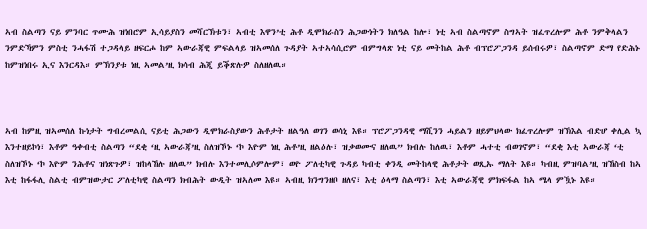ኣብ ስልጣን ናይ ምንባር ጥሙሕ ዝነበሮም ኢሳይያስን መሻርኽቱን፣ ኣብቲ እዋን’ቲ ሕቶ ዲሞክራስን ሕጋውነትን ክለዓል ከሎ፣ ነቲ ኣብ ስልጣኖም ስግኣት ዝፈጥረሎም ሕቶ ንምቅላልን ንምድኻምን ምስቲ ንሓፋሽ ተጋዳላይ ዘፍርሖ ከም ኣውራጃዊ ምፍልላይ ዝኣመሰለ ጉዳያት ኣተኣሳሲሮም ብምግላጽ ነቲ ናይ መትከል ሕቶ ብፕሮፖጋንዳ ይሰብሩዎ፣ ስልጣኖም ድማ የድሕኑ ከምዝነበሩ ኢና እንርዳእ። ምኽንያቱ ነዚ ኣመል’ዚ ክሳብ ሕጂ ይቕጽሉዎ ስለዘለዉ።



ኣብ ከምዚ ዝኣመሰለ ኩነታት ግብረመልሲ ናይቲ ሕጋውን ዲሞክራስያውን ሕቶታት ዘልዓለ ወገን ወሳኒ እዩ። ፕሮፖጋንዳዊ ማሺንን ሓይልን ዘይምህላው ክፈጥረሎም ዝኽእል ብድሆ ቀሊል ኳ እንተዘይኮነ፣ እቶም ዓቀብቲ ስልጣን “ደቂ ‘ዚ ኣውራጃ’ዚ ስለዝኾኑ ‘ኮ እዮም ነዚ ሕቶ’ዚ ዘልዕሉ፣ ዝቃወሙና ዘለዉ” ክብሉ ከለዉ፣ እቶም ሓተቲ ብወገኖም፣ “ደቂ እቲ ኣውራጃ ‘ቲ ስለዝኾኑ ‘ኮ እዮም ንሕቶና ዝነጽጉዎ፣ ዝከላኸሉ ዘለዉ” ክብሉ እንተመሊሶምሎም፣ ወዮ ፖለቲካዊ ጉዳይ ካብቲ ቀንዲ መትከላዊ ሕቶታት ወጺኡ ማለት እዩ። ካብዚ ምዝባል’ዚ ዝኸስብ ከኣ እቲ ከፋፋሊ ስልቲ ብምዝውታር ፖለቲካዊ ስልጣን ክብሕት ውዲት ዝኣለመ እዩ። ኣብዚ ክንግንዘቦ ዘለና፣ እቲ ዕላማ ስልጣን፣ እቲ ኣውራጃዊ ምክፍፋል ከኣ ሜላ ምዃኑ እዩ።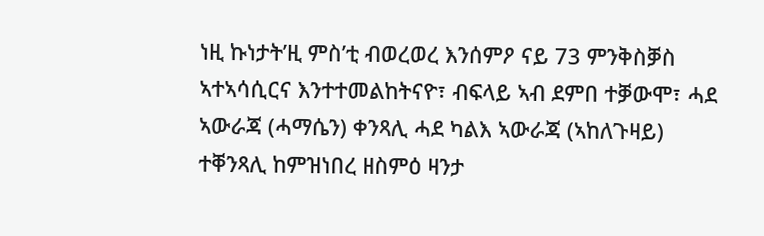ነዚ ኩነታት’ዚ ምስ’ቲ ብወረወረ እንሰምዖ ናይ 73 ምንቅስቓስ ኣተኣሳሲርና እንተተመልከትናዮ፣ ብፍላይ ኣብ ደምበ ተቓውሞ፣ ሓደ ኣውራጃ (ሓማሴን) ቀንጻሊ ሓደ ካልእ ኣውራጃ (ኣከለጉዛይ) ተቐንጻሊ ከምዝነበረ ዘስምዕ ዛንታ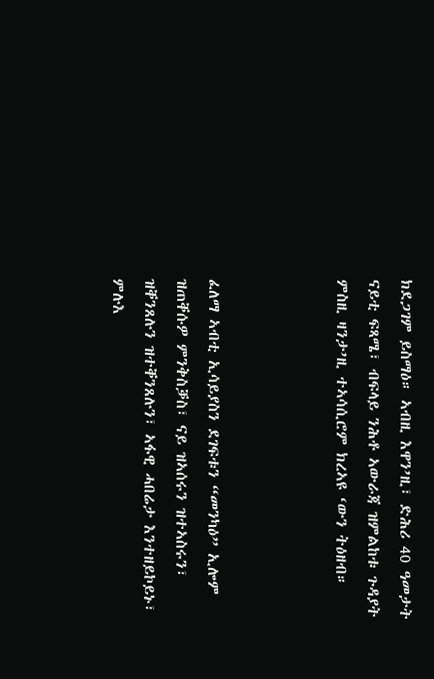ክደጋገም ይስማዕ። ኣብዚ እዋን’ዚ፣ ድሕሪ 40 ዓመታት ናይቲ ፍጻሜ፣ ብፍላይ ንሕቶ ኣውራጃ ዝምልከቱ ጉዳያት ምስዚ ዛንታ’ዚ ተኣሳሲሮም ክረኣዩ ‘ውን ትዕዘብ።



ፈለማ ኣብቲ ኢሳይያስን ደገፍቱን “መንካዕ” ኢሎም ዝጠቐሱዎ ምንቅስቓስ፣ ናይ ዝኣሰሩን ዝተኣስሩን፣ ዝቐንጸሉን ዝተቐንጸሉን፣ ኣፋዊ ሓበሬታ እንተዘይኮይኑ፣ ምሉእ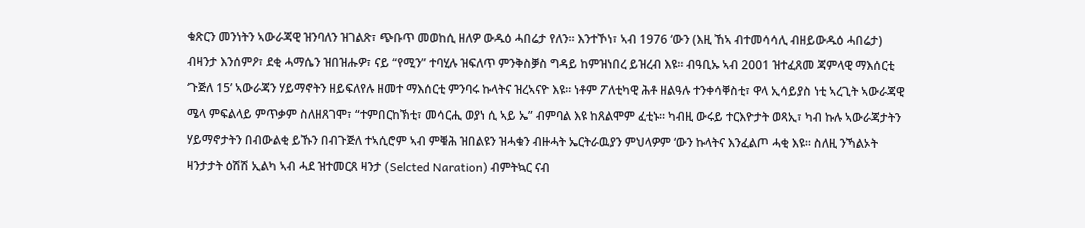ቁጽርን መንነትን ኣውራጃዊ ዝንባለን ዝገልጽ፣ ጭቡጥ መወከሲ ዘለዎ ውዱዕ ሓበሬታ የለን። እንተኾነ፣ ኣብ 1976 ‘ውን (እዚ ኸኣ ብተመሳሳሊ ብዘይውዱዕ ሓበሬታ) ብዛንታ እንሰምዖ፣ ደቂ ሓማሴን ዝበዝሑዎ፣ ናይ “የሚን” ተባሂሉ ዝፍለጥ ምንቅስቓስ ግዳይ ከምዝነበረ ይዝረብ እዩ። ብዓቢኡ ኣብ 2001 ዝተፈጸመ ጃምላዊ ማእሰርቲ ‘ጉጅለ 15’ ኣውራጃን ሃይማኖትን ዘይፍለየሉ ዘመተ ማእሰርቲ ምንባሩ ኩላትና ዝረኣናዮ እዩ። ነቶም ፖለቲካዊ ሕቶ ዘልዓሉ ተንቀሳቐስቲ፣ ዋላ ኢሳይያስ ነቲ ኣረጊት ኣውራጃዊ ሜላ ምፍልላይ ምጥቃም ስለዘጸገሞ፣ “ተምበርከኽቲ፣ መሳርሒ ወያነ ሲ ኣይ ኤ” ብምባል እዩ ከጸልሞም ፈቲኑ። ካብዚ ውሩይ ተርእዮታት ወጻኢ፣ ካብ ኩሉ ኣውራጃታትን ሃይማኖታትን በብውልቂ ይኹን በብጉጅለ ተኣሲሮም ኣብ ምቑሕ ዝበልዩን ዝሓቁን ብዙሓት ኤርትራዉያን ምህላዎም ‘ውን ኩላትና እንፈልጦ ሓቂ እዩ። ስለዚ ንኻልኦት ዛንታታት ዕሽሽ ኢልካ ኣብ ሓደ ዝተመርጸ ዛንታ (Selcted Naration) ብምትኳር ናብ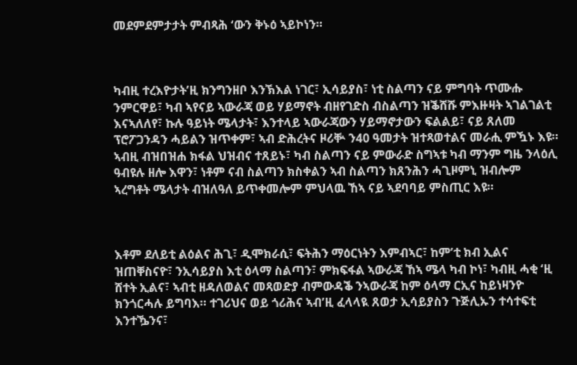መደምደምታታት ምብጻሕ ‘ውን ቅኑዕ ኣይኮነን።



ካብዚ ተረእዮታት’ዚ ክንግንዘቦ እንኽእል ነገር፣ ኢሳይያስ፣ ነቲ ስልጣን ናይ ምግባት ጥሙሑ ንምርዋይ፣ ካብ ኣየናይ ኣውራጃ ወይ ሃይማኖት ብዘየገድስ ብስልጣን ዝቕሸሹ ምእዙዛት ኣገልገልቲ እናኣለለየ፣ ኩሉ ዓይነት ሜላታት፣ እንተላይ ኣውራጃውን ሃይማኖታውን ፍልልይ፣ ናይ ጸለመ ፕሮፖጋንዳን ሓይልን ዝጥቀም፣ ኣብ ድሕረትና ዞሪቝ ን40 ዓመታት ዝተጻወተልና መራሒ ምዃኑ እዩ። ኣብዚ ብዝበዝሐ ክፋል ህዝብና ተጸይኑ፣ ካብ ስልጣን ናይ ምውራድ ስግኣቱ ካብ ማንም ግዜ ንላዕሊ ዓብዩሉ ዘሎ እዋን፣ ነቶም ናብ ስልጣን ክስቀልን ኣብ ስልጣን ክጸንሕን ሓጊዞምኒ ዝብሎም ኣረግቶት ሜላታት ብዝለዓለ ይጥቀመሎም ምህላዉ ኸኣ ናይ ኣደባባይ ምስጢር እዩ።



እቶም ደለይቲ ልዕልና ሕጊ፣ ዲሞክራሲ፣ ፍትሕን ማዕርነትን እምብኣር፣ ከም’ቲ ክብ ኢልና ዝጠቐስናዮ፣ ንኢሳይያስ እቲ ዕላማ ስልጣን፣ ምክፍፋል ኣውራጃ ኸኣ ሜላ ካብ ኮነ፣ ካብዚ ሓቂ ‘ዚ ሸተት ኢልና፣ ኣብቲ ዘዳለወልና መጻወድያ ብምውዳቕ ንኣውራጃ ከም ዕላማ ርኢና ከይነዛንዮ ክንጎርሓሉ ይግባእ። ተገሪህና ወይ ጎሪሕና ኣብ’ዚ ፈላላዪ ጸወታ ኢሳይያስን ጉጅሊኡን ተሳተፍቲ እንተዄንና፣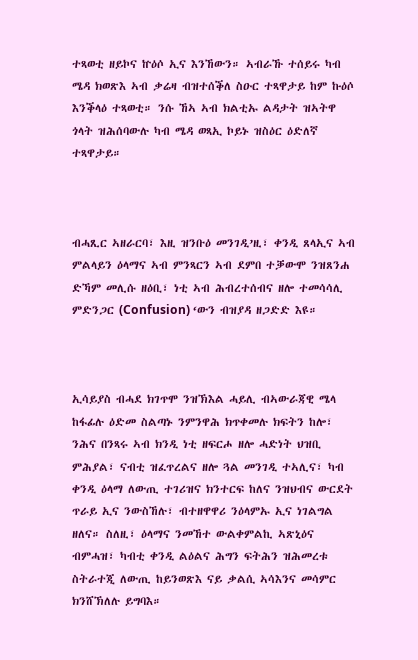ተጻወቲ ዘይኮና ኵዕሶ ኢና እንኸውን። ኣብራኹ ተሰይሩ ካብ ሜዳ ክወጽእ ኣብ ቃሬዛ ብዝተሰቕለ ስዑር ተጻዋታይ ከም ኩዕሶ እንቕላዕ ተጻወቲ። ንሱ ኸኣ ኣብ ክልቲኡ ልዳታት ዝኣትዋ ጎላት ዝሕሰባውሉ ካብ ሜዳ ወጻኢ ኮይኑ ዝስዕር ዕድለኛ ተጻዋታይ።



ብሓጺር ኣዘራርባ፣ እዚ ዝንቡዕ መንገዲ’ዚ፣ ቀንዲ ጸላኢና ኣብ ምልላይን ዕላማና ኣብ ምንጻርን ኣብ ደምበ ተቓውሞ ንዝጸንሐ ድኻም መሊሱ ዘዕቢ፣ ነቲ ኣብ ሕብረተሰብና ዘሎ ተመሳሳሊ ምድንጋር (Confusion) ‘ውን ብዝያዳ ዘጋድድ እዩ።



ኢሳይያስ ብሓደ ክገጥሞ ንዝኽእል ሓይሊ ብኣውራጃዊ ሜላ ከፋፊሉ ዕድመ ስልጣኑ ንምንዋሕ ክጥቀመሉ ክፍትን ከሎ፣ ንሕና በንጻሩ ኣብ ክንዲ ነቲ ዘፍርሖ ዘሎ ሓድነት ህዝቢ ምሕያል፣ ናብቲ ዝፈጥረልና ዘሎ ጓል መንገዲ ተኣሊና፣ ካብ ቀንዲ ዕላማ ለውጢ ተገሪዝና ክንተርፍ ከለና ንዝህብና ውርደት ጥራይ ኢና ንውስኸሉ፣ ብተዘዋዋሪ ንዕላምኡ ኢና ነገልግል ዘለና። ስለዚ፣ ዕላማና ንመኸተ ውልቀምልኪ ኣጽኒዕና ብምሓዝ፣ ካብቲ ቀንዲ ልዕልና ሕግን ፍትሕን ዝሕመረቱ ስትራተጂ ለውጢ ከይንወጽእ ናይ ቃልሲ ኣሳእንና መሳምር ክንሸኽለሉ ይግባእ።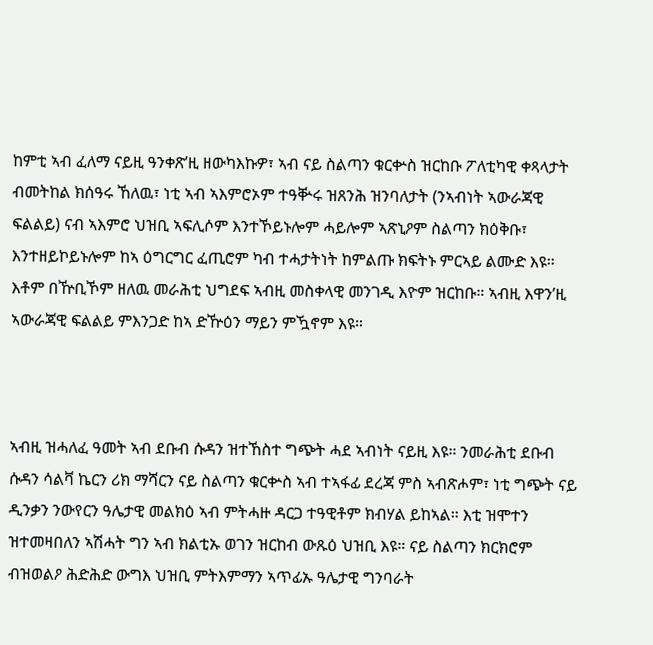ከምቲ ኣብ ፈለማ ናይዚ ዓንቀጽ’ዚ ዘውካእኩዎ፣ ኣብ ናይ ስልጣን ቁርቍስ ዝርከቡ ፖለቲካዊ ቀጻላታት ብመትከል ክሰዓሩ ኸለዉ፣ ነቲ ኣብ ኣእምሮኦም ተዓቝሩ ዝጸንሕ ዝንባለታት (ንኣብነት ኣውራጃዊ ፍልልይ) ናብ ኣእምሮ ህዝቢ ኣፍሊሶም እንተኾይኑሎም ሓይሎም ኣጽኒዖም ስልጣን ክዕቅቡ፣ እንተዘይኮይኑሎም ከኣ ዕግርግር ፈጢሮም ካብ ተሓታትነት ከምልጡ ክፍትኑ ምርኣይ ልሙድ እዩ። እቶም በዅቢኾም ዘለዉ መራሕቲ ህግደፍ ኣብዚ መስቀላዊ መንገዲ እዮም ዝርከቡ። ኣብዚ እዋን’ዚ ኣውራጃዊ ፍልልይ ምእንጋድ ከኣ ድዅዕን ማይን ምዃኖም እዩ።



ኣብዚ ዝሓለፈ ዓመት ኣብ ደቡብ ሱዳን ዝተኸስተ ግጭት ሓደ ኣብነት ናይዚ እዩ። ንመራሕቲ ደቡብ ሱዳን ሳልቫ ኬርን ሪክ ማሻርን ናይ ስልጣን ቁርቍስ ኣብ ተኣፋፊ ደረጃ ምስ ኣብጽሖም፣ ነቲ ግጭት ናይ ዲንቃን ንውየርን ዓሌታዊ መልክዕ ኣብ ምትሓዙ ዳርጋ ተዓዊቶም ክብሃል ይከኣል። እቲ ዝሞተን ዝተመዛበለን ኣሽሓት ግን ኣብ ክልቲኡ ወገን ዝርከብ ውጹዕ ህዝቢ እዩ። ናይ ስልጣን ክርክሮም ብዝወልዖ ሕድሕድ ውግእ ህዝቢ ምትእምማን ኣጥፊኡ ዓሌታዊ ግንባራት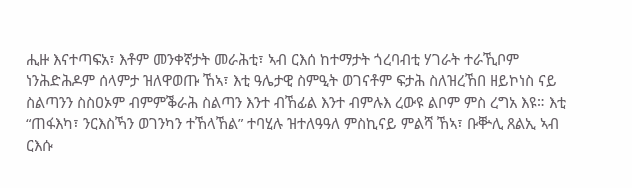ሒዙ እናተጣፍአ፣ እቶም መንቀኛታት መራሕቲ፣ ኣብ ርእሰ ከተማታት ጎረባብቲ ሃገራት ተራኺቦም ነንሕድሕዶም ሰላምታ ዝለዋወጡ ኸኣ፣ እቲ ዓሌታዊ ስምዒት ወገናቶም ፍታሕ ስለዝረኸበ ዘይኮነስ ናይ ስልጣንን ስስዐኦም ብምምቕራሕ ስልጣን እንተ ብኸፊል እንተ ብምሉእ ረውዩ ልቦም ምስ ረግአ እዩ። እቲ “ጠፋእካ፣ ንርእስኻን ወገንካን ተኸላኸል” ተባሂሉ ዝተለዓዓለ ምስኪናይ ምልሻ ኸኣ፣ ቡቝሊ ጸልኢ ኣብ ርእሱ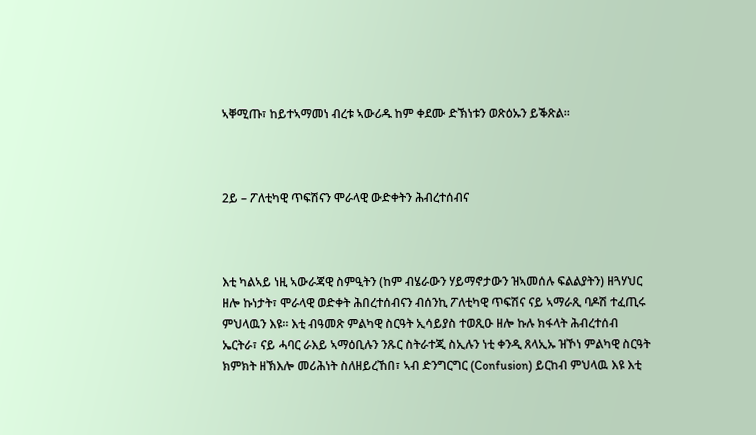ኣቐሚጡ፣ ከይተኣማመነ ብረቱ ኣውሪዱ ከም ቀደሙ ድኽነቱን ወጽዕኡን ይቕጽል።



2ይ – ፖለቲካዊ ጥፍሽናን ሞራላዊ ውድቀትን ሕብረተሰብና



እቲ ካልኣይ ነዚ ኣውራጃዊ ስምዒትን (ከም ብሄራውን ሃይማኖታውን ዝኣመሰሉ ፍልልያትን) ዘጓሃህር ዘሎ ኩነታት፣ ሞራላዊ ወድቀት ሕበረተሰብናን ብሰንኪ ፖለቲካዊ ጥፍሽና ናይ ኣማራጺ ባዶሽ ተፈጢሩ ምህላዉን እዩ። እቲ ብዓመጽ ምልካዊ ስርዓት ኢሳይያስ ተወጺዑ ዘሎ ኩሉ ክፋላት ሕብረተሰብ ኤርትራ፣ ናይ ሓባር ራእይ ኣማዕቢሉን ንጹር ስትራተጂ ስኢሉን ነቲ ቀንዲ ጸላኢኡ ዝኾነ ምልካዊ ስርዓት ክምክት ዘኽእሎ መሪሕነት ስለዘይረኸበ፣ ኣብ ድንግርግር (Confusion) ይርከብ ምህላዉ እዩ እቲ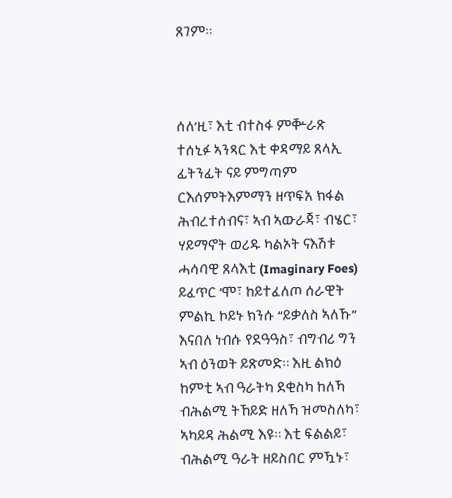ጸገም።



ሰለ’ዚ፣ እቲ ብተስፋ ምቝራጽ ተሰኒፉ ኣንጻር እቲ ቀዳማይ ጸላኢ ፊትንፊት ናይ ምግጣም ርእሰምትእምማን ዘጥፍአ ክፋል ሕብረተሰብና፣ ኣብ ኣውራጃ፣ ብሄር፣ ሃይማኖት ወሪዱ ካልኦት ናእሽቱ ሓሳባዊ ጸላእቲ (Imaginary Foes) ይፈጥር ‘ሞ፣ ከይተፈለጦ ሰራዊት ምልኪ ኮይኑ ክንሱ “ይቃለስ ኣለኹ” እናበለ ነብሱ የደዓዓስ፣ ብግብሪ ግን ኣብ ዕንወት ይጽመድ። እዚ ልክዕ ከምቲ ኣብ ዓራትካ ደቂስካ ከለኻ ብሕልሚ ትኸይድ ዘለኻ ዝመስለካ፣ ኣካይዳ ሕልሚ እዩ። እቲ ፍልልይ፣ ብሕልሚ ዓራት ዘይስበር ምዃኑ፣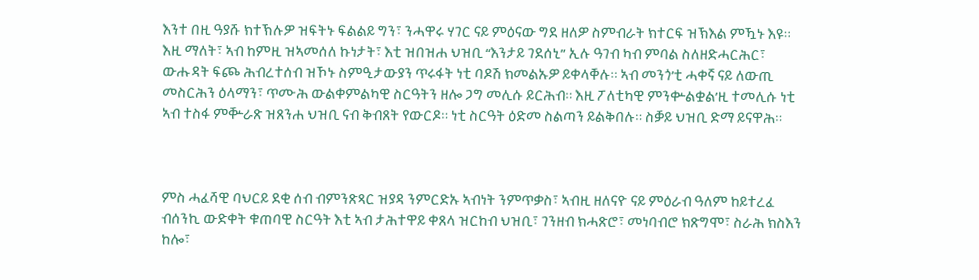እንተ በዚ ዓያሹ ክተኽሉዎ ዝፍትኑ ፍልልይ ግን፣ ንሓዋሩ ሃገር ናይ ምዕናው ግደ ዘለዎ ስምብራት ክተርፍ ዝኽእል ምዃኑ እዩ። እዚ ማለት፣ ኣብ ከምዚ ዝኣመሰለ ኩነታት፣ እቲ ዝበዝሐ ህዝቢ “እንታይ ገደሰኒ” ኢሉ ዓገብ ካብ ምባል ስለዘድሓርሕር፣ ውሑዳት ፍጮ ሕብረተሰብ ዝኾኑ ስምዒታውያን ጥሩፋት ነቲ ባዶሽ ክመልኡዎ ይቀላቐሉ። ኣብ መንጎ’ቲ ሓቀኛ ናይ ለውጢ መስርሕን ዕላማን፣ ጥሙሕ ውልቀምልካዊ ስርዓትን ዘሎ ጋግ መሊሱ ይርሕብ። እዚ ፖለቲካዊ ምንቍልቋል’ዚ ተመሊሱ ነቲ ኣብ ተስፋ ምቝራጽ ዝጸንሐ ህዝቢ ናብ ቅብጸት የውርዶ። ነቲ ስርዓት ዕድመ ስልጣን ይልቅበሉ። ስቓይ ህዝቢ ድማ ይናዋሕ።



ምስ ሓፈሻዊ ባህርይ ደቂ ሰብ ብምንጽጻር ዝያዳ ንምርድኡ ኣብነት ንምጥቃስ፣ ኣብዚ ዘለናዮ ናይ ምዕራብ ዓለም ከይተረፈ ብሰንኪ ውድቀት ቁጠባዊ ስርዓት እቲ ኣብ ታሕተዋይ ቀጸላ ዝርከብ ህዝቢ፣ ገንዘብ ክሓጽሮ፣ መነባብሮ ክጽግሞ፣ ስራሕ ክስእን ከሎ፣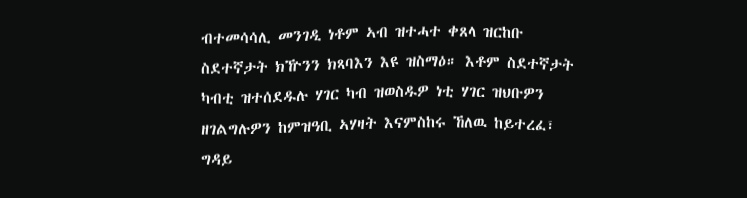ብተመሳሳሊ መንገዲ ነቶም ኣብ ዝተሓተ ቀጸላ ዝርከቡ ስደተኛታት ክዅንን ክጻባእን እዩ ዝስማዕ። እቶም ስደተኛታት ካብቲ ዝተሰደዱሉ ሃገር ካብ ዝወስዱዎ ነቲ ሃገር ዝህቡዎን ዘገልግሉዎን ከምዝዓቢ ኣሃዛት እናምስከሩ ኸለዉ ከይተረፈ፣ ግዳይ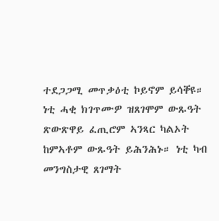ተደጋጋሚ መጥቃዕቲ ኮይኖም ይሳቐዩ። ነቲ ሓቂ ክገጥሙዎ ዝጸገሞም ውጹዓት ጽውጽዋይ ፈጢሮም ኣንጻር ካልኦት ከምኣቶም ውጹዓት ይሕንሕኑ። ነቲ ካብ መንግስታዊ ጸገማት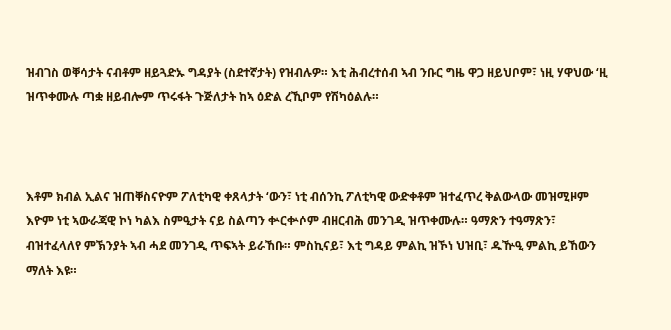ዝብገስ ወቐሳታት ናብቶም ዘይጓድኡ ግዳያት (ስደተኛታት) የዝብሉዎ። እቲ ሕብረተሰብ ኣብ ንቡር ግዜ ዋጋ ዘይህቦም፣ ነዚ ሃዋህው ‘ዚ ዝጥቀሙሉ ጣቋ ዘይብሎም ጥሩፋት ጉጅለታት ከኣ ዕድል ረኺቦም የሽካዕልሉ።



እቶም ክብል ኢልና ዝጠቐስናዮም ፖለቲካዊ ቀጸላታት ‘ውን፣ ነቲ ብሰንኪ ፖለቲካዊ ውድቀቶም ዝተፈጥረ ቅልውላው መዝሚዞም እዮም ነቲ ኣውራጃዊ ኮነ ካልእ ስምዒታት ናይ ስልጣን ቍርቍሶም ብዘርብሕ መንገዲ ዝጥቀሙሉ። ዓማጽን ተዓማጽን፣ ብዝተፈላለየ ምኽንያት ኣብ ሓደ መንገዲ ጥፍኣት ይራኸቡ። ምስኪናይ፣ እቲ ግዳይ ምልኪ ዝኾነ ህዝቢ፣ ዱዅዒ ምልኪ ይኸውን ማለት እዩ።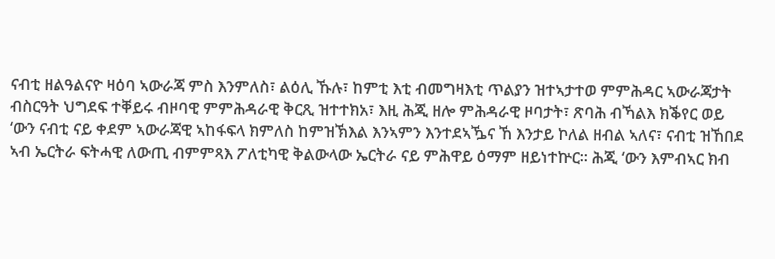ናብቲ ዘልዓልናዮ ዛዕባ ኣውራጃ ምስ እንምለስ፣ ልዕሊ ኹሉ፣ ከምቲ እቲ ብመግዛእቲ ጥልያን ዝተኣታተወ ምምሕዳር ኣውራጃታት ብስርዓት ህግደፍ ተቐይሩ ብዞባዊ ምምሕዳራዊ ቅርጺ ዝተተክአ፣ እዚ ሕጂ ዘሎ ምሕዳራዊ ዞባታት፣ ጽባሕ ብኻልእ ክቕየር ወይ ‘ውን ናብቲ ናይ ቀደም ኣውራጃዊ ኣከፋፍላ ክምለስ ከምዝኽእል እንኣምን እንተደኣዄና ኸ እንታይ ኮለል ዘብል ኣለና፣ ናብቲ ዝኸበደ ኣብ ኤርትራ ፍትሓዊ ለውጢ ብምምጻእ ፖለቲካዊ ቅልውላው ኤርትራ ናይ ምሕዋይ ዕማም ዘይነተኵር። ሕጂ ‘ውን እምብኣር ክብ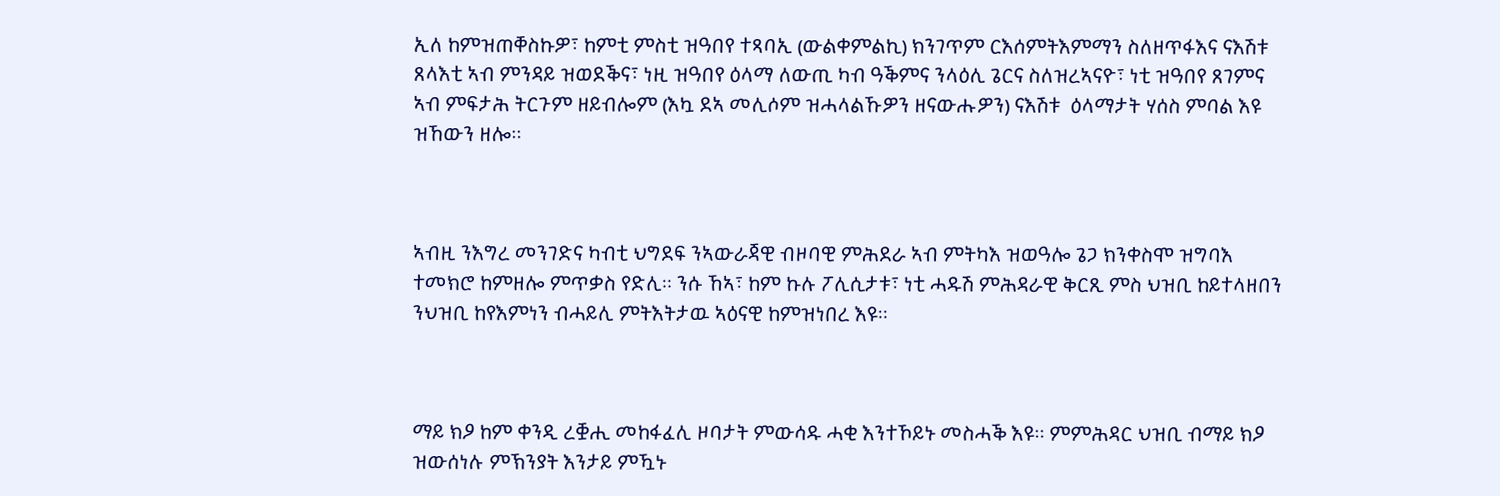ኢለ ከምዝጠቐስኩዎ፣ ከምቲ ምስቲ ዝዓበየ ተጻባኢ (ውልቀምልኪ) ክንገጥም ርእሰምትእምማን ስለዘጥፋእና ናእሽቱ ጸላእቲ ኣብ ምንዳይ ዝወደቕና፣ ነዚ ዝዓበየ ዕላማ ለውጢ ካብ ዓቕምና ንላዕሊ ጌርና ስለዝረኣናዮ፣ ነቲ ዝዓበየ ጸገምና ኣብ ምፍታሕ ትርጉም ዘይብሎም (እኳ ደኣ መሊሶም ዝሓላልኹዎን ዘናውሑዎን) ናእሽቱ  ዕላማታት ሃሰስ ምባል እዩ ዝኸውን ዘሎ።



ኣብዚ ንእግረ መንገድና ካብቲ ህግደፍ ንኣውራጃዊ ብዞባዊ ምሕደራ ኣብ ምትካእ ዝወዓሎ ጌጋ ክንቀስሞ ዝግባእ ተመክሮ ከምዘሎ ምጥቃስ የድሊ። ንሱ ኸኣ፣ ከም ኩሉ ፖሊሲታቱ፣ ነቲ ሓዱሽ ምሕዳራዊ ቅርጺ ምስ ህዝቢ ከይተላዘበን ንህዝቢ ከየእምነን ብሓይሊ ምትእትታዉ ኣዕናዊ ከምዝነበረ እዩ።



ማይ ክዖ ከም ቀንዲ ረቛሒ መከፋፈሊ ዞባታት ምውሳዱ ሓቂ እንተኾይኑ መስሓቕ እዩ። ምምሕዳር ህዝቢ ብማይ ክዖ ዝውሰነሉ ምኽንያት እንታይ ምዃኑ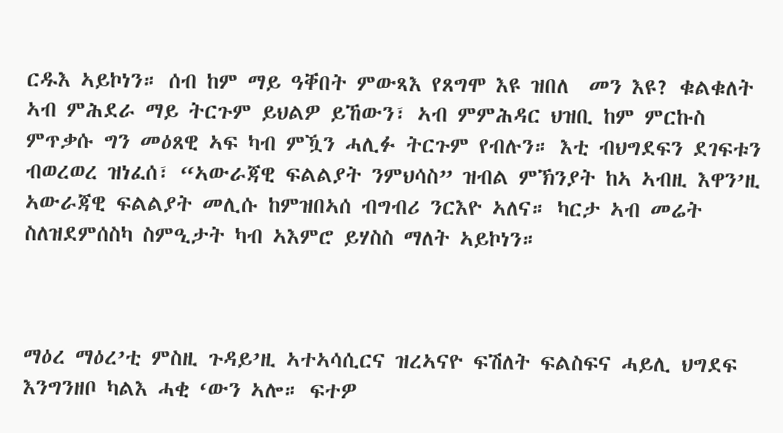ርዱእ ኣይኮነን። ሰብ ከም ማይ ዓቐበት ምውጻእ የጸግሞ እዩ ዝበለ  መን እዩ? ቁልቁለት ኣብ ምሕደራ ማይ ትርጉም ይህልዎ ይኸውን፣ ኣብ ምምሕዳር ህዝቢ ከም ምርኩስ ምጥቃሱ ግን መዕጸዊ ኣፍ ካብ ምዃን ሓሊፉ ትርጉም የብሉን። እቲ ብህግደፍን ደገፍቱን ብወረወረ ዝነፈሰ፣ “ኣውራጃዊ ፍልልያት ንምህሳስ” ዝብል ምኽንያት ከኣ ኣብዚ እዋን’ዚ ኣውራጃዊ ፍልልያት መሊሱ ከምዝበኣሰ ብግብሪ ንርእዮ ኣለና። ካርታ ኣብ መሬት ስለዝደምሰስካ ስምዒታት ካብ ኣእምሮ ይሃስስ ማለት ኣይኮነን።



ማዕረ ማዕረ’ቲ ምስዚ ጉዳይ’ዚ ኣተኣሳሲርና ዝረኣናዮ ፍሽለት ፍልስፍና ሓይሊ ህግደፍ እንግንዘቦ ካልእ ሓቂ ‘ውን ኣሎ። ፍተዎ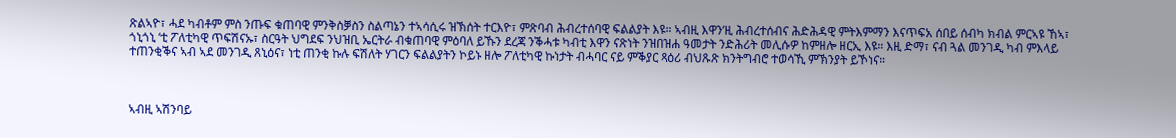ጽልኣዮ፣ ሓደ ካብቶም ምስ ንጡፍ ቁጠባዊ ምንቅስቓስን ስልጣኔን ተኣሳሲሩ ዝኽሰት ተርእዮ፣ ምጽባብ ሕብረተሰባዊ ፍልልያት እዩ። ኣብዚ እዋን’ዚ ሕብረተሰብና ሕድሕዳዊ ምትእምማን እናጥፍአ ሰበይ ሰብካ ክብል ምርኣዩ ኸኣ፣ ጎኒጎኒ ‘ቲ ፖለቲካዊ ጥፍሽናኡ፣ ስርዓት ህግደፍ ንህዝቢ ኤርትራ ብቁጠባዊ ምዕባለ ይኹን ደረጃ ንቕሓቱ ካብቲ እዋን ናጽነት ንዝበዝሐ ዓመታት ንድሕሪት መሊሱዎ ከምዘሎ ዘርኢ እዩ። እዚ ድማ፣ ናብ ጓል መንገዲ ካብ ምእላይ ተጠንቂቕና ኣብ ኣደ መንገዲ ጸኒዕና፣ ነቲ ጠንቂ ኩሉ ፍሽለት ሃገርን ፍልልያትን ኮይኑ ዘሎ ፖለቲካዊ ኩነታት ብሓባር ናይ ምቕያር ጻዕሪ ብህጹጽ ክንትግብሮ ተወሳኺ ምኽንያት ይኾነና።



ኣብዚ ኣሽንባይ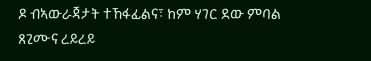ዶ ብኣውራጃታት ተኸፋፊልና፣ ከም ሃገር ደው ምባል ጸጊሙና ረይረይ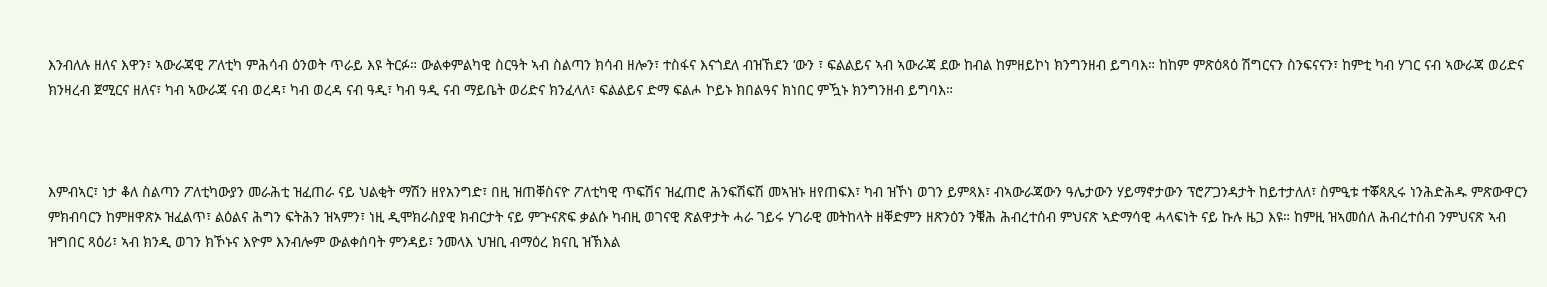እንብለሉ ዘለና እዋን፣ ኣውራጃዊ ፖለቲካ ምሕሳብ ዕንወት ጥራይ እዩ ትርፉ። ውልቀምልካዊ ስርዓት ኣብ ስልጣን ክሳብ ዘሎን፣ ተስፋና እናጎደለ ብዝኸደን ‘ውን ፣ ፍልልይና ኣብ ኣውራጃ ደው ከብል ከምዘይኮነ ክንግንዘብ ይግባእ። ከከም ምጽዕጻዕ ሽግርናን ስንፍናናን፣ ከምቲ ካብ ሃገር ናብ ኣውራጃ ወሪድና ክንዛረብ ጀሚርና ዘለና፣ ካብ ኣውራጃ ናብ ወረዳ፣ ካብ ወረዳ ናብ ዓዲ፣ ካብ ዓዲ ናብ ማይቤት ወሪድና ክንፈላለ፣ ፍልልይና ድማ ፍልሖ ኮይኑ ክበልዓና ክነበር ምዃኑ ክንግንዘብ ይግባእ።



እምብኣር፣ ነታ ቆለ ስልጣን ፖለቲካውያን መራሕቲ ዝፈጠራ ናይ ህልቂት ማሽን ዘየአንግድ፣ በዚ ዝጠቐስናዮ ፖለቲካዊ ጥፍሽና ዝፈጠሮ ሕንፍሽፍሽ መኣዝኑ ዘየጠፍእ፣ ካብ ዝኾነ ወገን ይምጻእ፣ ብኣውራጃውን ዓሌታውን ሃይማኖታውን ፕሮፖጋንዳታት ከይተታለለ፣ ስምዒቱ ተቖጻጺሩ ነንሕድሕዱ ምጽውዋርን ምክብባርን ከምዘዋጽኦ ዝፈልጥ፣ ልዕልና ሕግን ፍትሕን ዝኣምን፣ ነዚ ዲሞክራስያዊ ክብርታት ናይ ምጕናጽፍ ቃልሱ ካብዚ ወገናዊ ጽልዋታት ሓራ ገይሩ ሃገራዊ መትከላት ዘቐድምን ዘጽንዕን ንቑሕ ሕብረተሰብ ምህናጽ ኣድማሳዊ ሓላፍነት ናይ ኩሉ ዜጋ እዩ። ከምዚ ዝኣመሰለ ሕብረተሰብ ንምህናጽ ኣብ ዝግበር ጻዕሪ፣ ኣብ ክንዲ ወገን ክኾኑና እዮም እንብሎም ውልቀሰባት ምንዳይ፣ ንመላእ ህዝቢ ብማዕረ ክናቢ ዝኽእል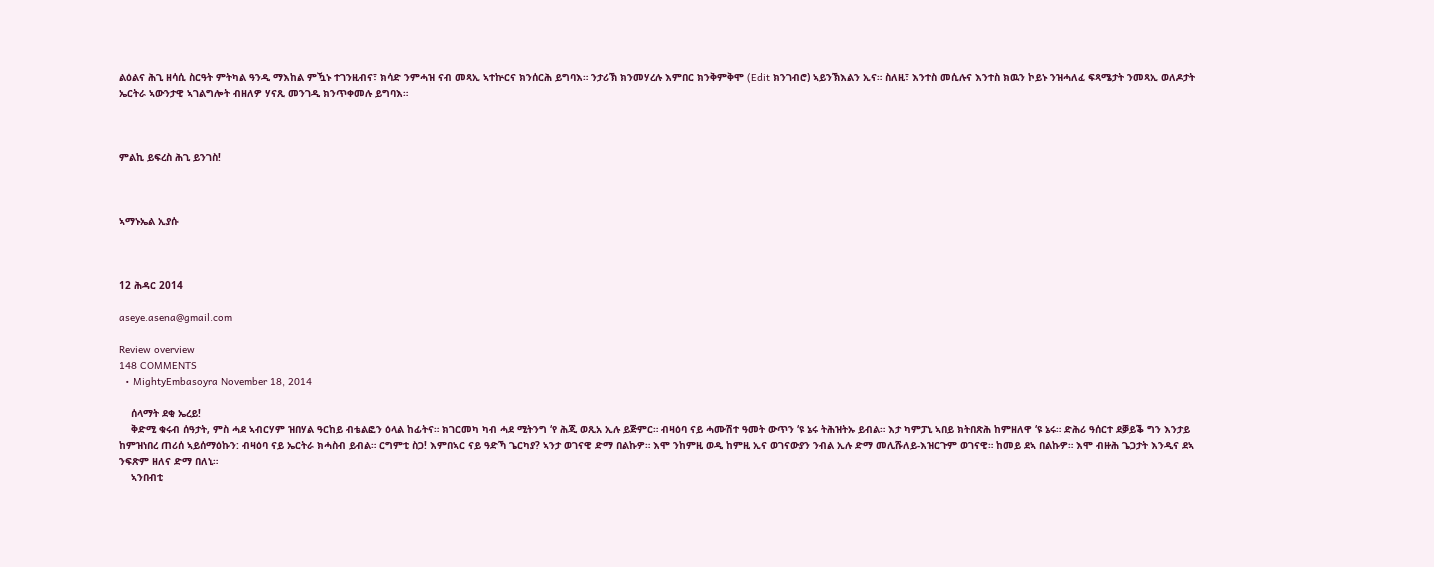ልዕልና ሕጊ ዘሳሲ ስርዓት ምትካል ዓንዲ ማእከል ምዃኑ ተገንዚብና፣ ክሳድ ንምሓዝ ናብ መጻኢ ኣተኵርና ክንሰርሕ ይግባእ። ንታሪኽ ክንመሃረሉ እምበር ክንቅምቅሞ (Edit ክንገብሮ) ኣይንኽእልን ኢና። ስለዚ፣ እንተስ መሲሉና እንተስ ክዉን ኮይኑ ንዝሓለፈ ፍጻሜታት ንመጻኢ ወለዶታት ኤርትራ ኣውንታዊ ኣገልግሎት ብዘለዎ ሃናጺ መንገዲ ክንጥቀመሉ ይግባእ።



ምልኪ ይፍረስ ሕጊ ይንገስ!



ኣማኑኤል ኢያሱ



12 ሕዳር 2014

aseye.asena@gmail.com

Review overview
148 COMMENTS
  • MightyEmbasoyra November 18, 2014

    ሰላማት ደቂ ኤረይ!
    ቅድሚ ቁሩብ ሰዓታት, ምስ ሓደ ኣብርሃም ዝበሃል ዓርከይ ብቴልፎን ዕላል ከፊትና። ክገርመካ ካብ ሓደ ሚትንግ ‘የ ሕጂ ወጺአ ኢሉ ይጅምር። ብዛዕባ ናይ ሓሙሽተ ዓመት ውጥን ‘ዩ ኔሩ ትሕዝትኡ ይብል። እታ ካምፓኒ ኣበይ ክትበጽሕ ከምዘለዋ ‘ዩ ኔሩ። ድሕሪ ዓሰርተ ደቓይቕ ግን እንታይ ከምዝነበረ ጠሪሰ ኣይሰማዕኩን: ብዛዕባ ናይ ኤርትራ ክሓስብ ይብል። ርግምቲ ስጋ! እምበኣር ናይ ዓድኻ ጌርካያ? ኣንታ ወገናዊ ድማ በልኩዎ። እሞ ንከምዚ ወዲ ከምዚ ኢና ወገናውያን ንብል ኢሉ ድማ መሊሹለይ-እዝርጉም ወገናዊ። ከመይ ደኣ በልኩዎ። እሞ ብዙሕ ጌጋታት እንዲና ደኣ ንፍጽም ዘለና ድማ በለኒ።
    ኣንበብቲ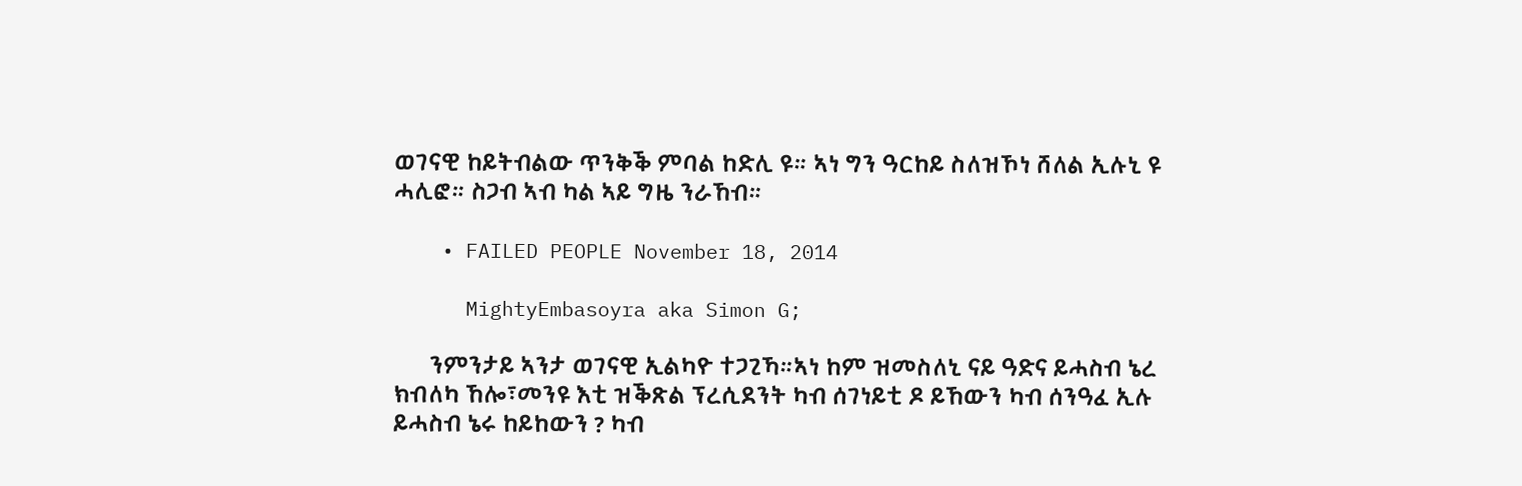ወገናዊ ከይትብልው ጥንቅቕ ምባል ከድሊ ዩ። ኣነ ግን ዓርከይ ስለዝኾነ ሸለል ኢሉኒ ዩ ሓሊፎ። ስጋብ ኣብ ካል ኣይ ግዜ ንራኸብ።

    • FAILED PEOPLE November 18, 2014

      MightyEmbasoyra aka Simon G;

      ንምንታይ ኣንታ ወገናዊ ኢልካዮ ተጋጊኻ።ኣነ ከም ዝመስለኒ ናይ ዓድና ይሓስብ ኔረ ክብለካ ኸሎ፣መንዩ እቲ ዝቕጽል ፕረሲደንት ካብ ሰገነይቲ ዶ ይኸውን ካብ ሰንዓፈ ኢሉ ይሓስብ ኔሩ ከይከውን ? ካብ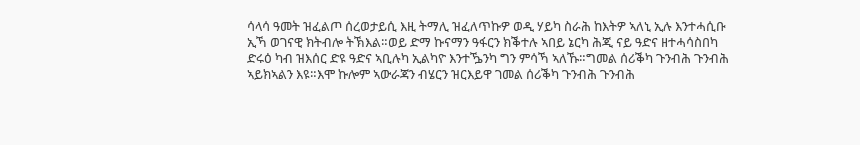ሳላሳ ዓመት ዝፈልጦ ሰረወታይሲ እዚ ትማሊ ዝፈለጥኩዎ ወዲ ሃይካ ስራሕ ከእትዎ ኣለኒ ኢሉ እንተሓሲቡ ኢኻ ወገናዊ ክትብሎ ትኽእል።ወይ ድማ ኩናማን ዓፋርን ክቕተሉ ኣበይ ኔርካ ሕጂ ናይ ዓድና ዘተሓሳስበካ ድሩዕ ካብ ዝእሰር ድዩ ዓድና ኣቢሉካ ኢልካዮ እንተዄንካ ግን ምሳኻ ኣለኹ።ግመል ሰሪቕካ ጉንብሕ ጉንብሕ ኣይክኣልን እዩ።እሞ ኩሎም ኣውራጃን ብሄርን ዝርእይዋ ገመል ሰሪቕካ ጉንብሕ ጉንብሕ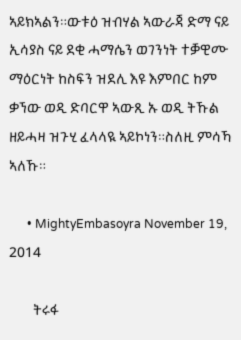ኣይክኣልን።ውቱዕ ዝብሃል ኣውራጃ ድማ ናይ ኢሳያስ ናይ ደቂ ሓማሴን ወገንነት ተቓዊሙ ማዕርነት ከስፍን ዝደሊ እዩ እምበር ከም ቃኘው ወዲ ድባርዋ ኣውጺ ኡ ወዲ ትኹል ዘይሓዛ ዝጉሂ ፈላላዪ ኣይኮነን።ስለዚ ምሳኻ ኣለኹ።

      • MightyEmbasoyra November 19, 2014

        ትሩፋ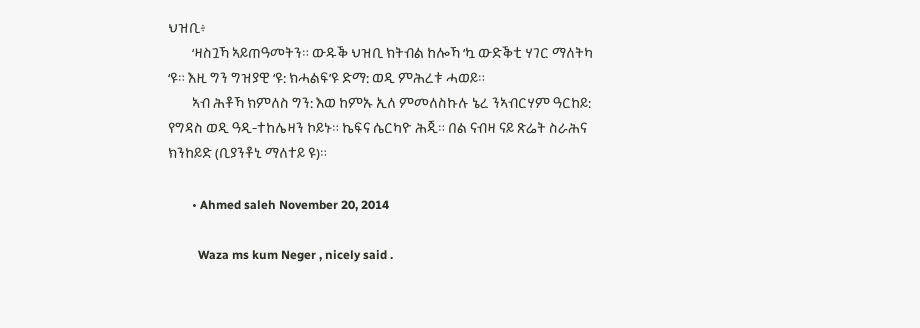ህዝቢ፥
        ‘ዛስጓኻ ኣይጠዓመትን። ውዱቕ ህዝቢ ክትብል ከሎኻ ‘ኳ ውድቕቲ ሃገር ማለትካ ‘ዩ። እዚ ግን ግዝያዊ ‘ዩ: ክሓልፍ’ዩ ድማ: ወዲ ምሕረቱ ሓወይ።
        ኣብ ሕቶኻ ክምለስ ግን: እወ ከምኡ ኢለ ምመለስኩሉ ኔረ ንኣብርሃም ዓርከይ: የግዳስ ወዲ ዓዲ-ተከሌዛን ኮይኑ። ኬፍና ሴርካዮ ሕጂ። በል ናብዛ ናይ ጽሬት ስራሕና ክንከይድ (ቢያንቶኒ ማለተይ ዩ)።

        • Ahmed saleh November 20, 2014

          Waza ms kum Neger , nicely said .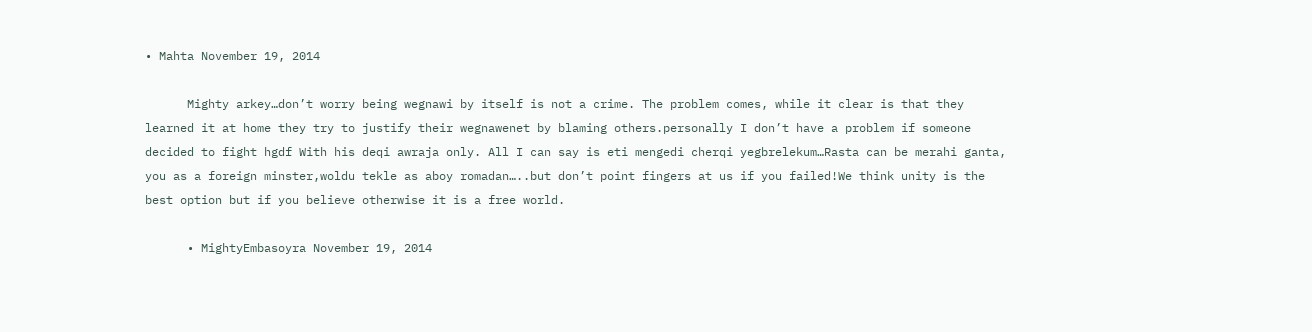• Mahta November 19, 2014

      Mighty arkey…don’t worry being wegnawi by itself is not a crime. The problem comes, while it clear is that they learned it at home they try to justify their wegnawenet by blaming others.personally I don’t have a problem if someone decided to fight hgdf With his deqi awraja only. All I can say is eti mengedi cherqi yegbrelekum…Rasta can be merahi ganta, you as a foreign minster,woldu tekle as aboy romadan…..but don’t point fingers at us if you failed!We think unity is the best option but if you believe otherwise it is a free world.

      • MightyEmbasoyra November 19, 2014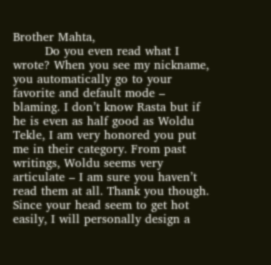Brother Mahta,
        Do you even read what I wrote? When you see my nickname, you automatically go to your favorite and default mode – blaming. I don’t know Rasta but if he is even as half good as Woldu Tekle, I am very honored you put me in their category. From past writings, Woldu seems very articulate – I am sure you haven’t read them at all. Thank you though. Since your head seem to get hot easily, I will personally design a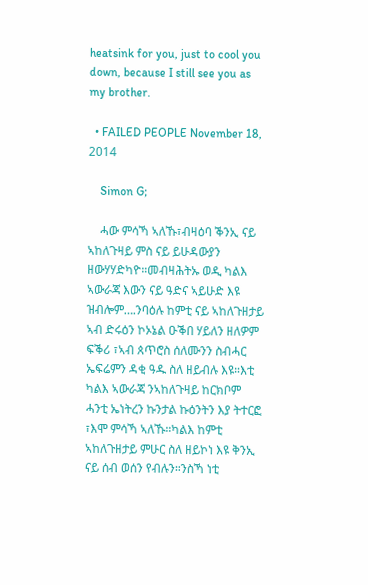heatsink for you, just to cool you down, because I still see you as my brother.

  • FAILED PEOPLE November 18, 2014

    Simon G;

    ሓው ምሳኻ ኣለኹ፣ብዛዕባ ቕንኢ ናይ ኣከለጉዛይ ምስ ናይ ይሁዳውያን ዘውሃሃድካዮ።መብዛሕትኡ ወዲ ካልእ ኣውራጃ እውን ናይ ዓድና ኣይሁድ እዩ ዝብሎም….ንባዕሉ ከምቲ ናይ ኣከለጉዘታይ ኣብ ድሩዕን ኮኦኔል ዑቕበ ሃይለን ዘለዎም ፍቕሪ ፣ኣብ ጰጥሮስ ሰለሙንን ስብሓር ኤፍሬምን ዳቂ ዓዱ ስለ ዘይብሉ እዩ።እቲ ካልእ ኣውራጃ ንኣከለጉዛይ ከርክቦም ሓንቲ ኤነትረን ኩንታል ኩዕንትን እያ ትተርፎ ፣እሞ ምሳኻ ኣለኹ።ካልእ ከምቲ ኣከለጉዘታይ ምሁር ስለ ዘይኮነ እዩ ቅንኢ ናይ ሰብ ወሰን የብሉን።ንስኻ ነቲ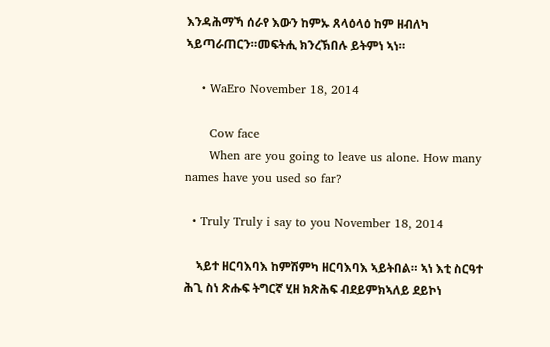እንዳሕማኻ ሰራየ እውን ከምኡ ጸላዕላዕ ከም ዘብለካ ኣይጣራጠርን።መፍትሒ ክንረኽበሉ ይትምነ ኣነ።

    • WaEro November 18, 2014

      Cow face
      When are you going to leave us alone. How many names have you used so far?

  • Truly Truly i say to you November 18, 2014

    ኣይተ ዘርባእባእ ከምሽምካ ዘርባእባእ ኣይትበል። ኣነ እቲ ስርዓተ ሕጊ ስነ ጽሑፍ ትግርኛ ሂዘ ክጽሕፍ ብደይምክኣለይ ደይኮነ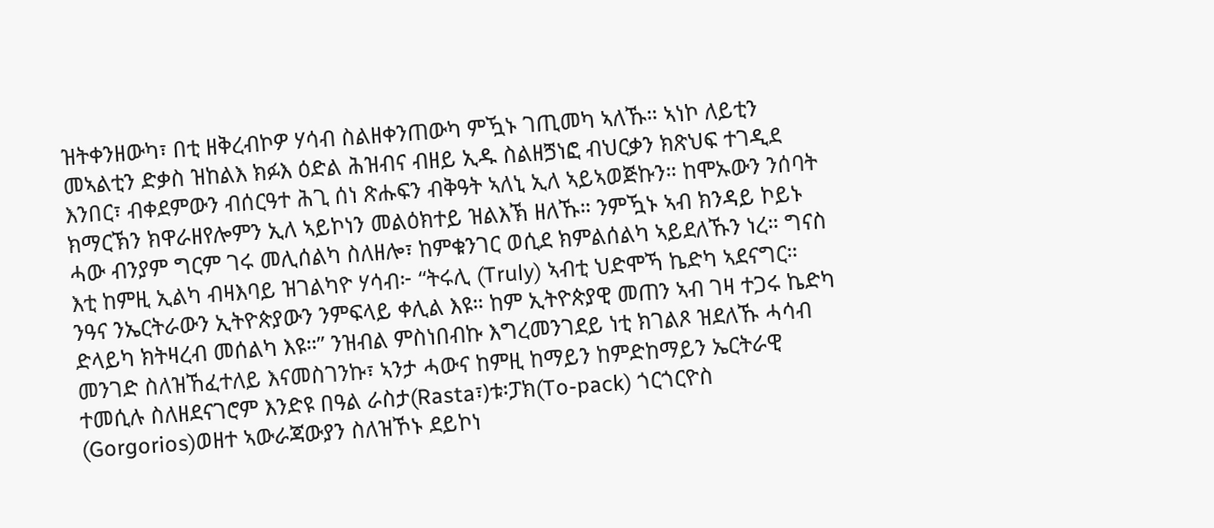ዝትቀንዘውካ፣ በቲ ዘቅረብኮዎ ሃሳብ ስልዘቀንጠውካ ምዃኑ ገጢመካ ኣለኹ። ኣነኮ ለይቲን መኣልቲን ድቃስ ዝከልእ ክፉእ ዕድል ሕዝብና ብዘይ ኢዱ ስልዘጛነፎ ብህርቃን ክጽህፍ ተገዲደ እንበር፣ ብቀደምውን ብሰርዓተ ሕጊ ሰነ ጽሑፍን ብቅዓት ኣለኒ ኢለ ኣይኣወጅኩን። ከሞኡውን ንሰባት ክማርኽን ክዋራዘየሎምን ኢለ ኣይኮነን መልዕክተይ ዝልእኽ ዘለኹ። ንምዃኑ ኣብ ክንዳይ ኮይኑ ሓው ብንያም ግርም ገሩ መሊሰልካ ስለዘሎ፣ ከምቁንገር ወሲደ ክምልሰልካ ኣይደለኹን ነረ። ግናስ እቲ ከምዚ ኢልካ ብዛእባይ ዝገልካዮ ሃሳብ፦ “ትሩሊ (Truly) ኣብቲ ህድሞኻ ኬድካ ኣደናግር። ንዓና ንኤርትራውን ኢትዮጵያውን ንምፍላይ ቀሊል እዩ። ከም ኢትዮጵያዊ መጠን ኣብ ገዛ ተጋሩ ኬድካ ድላይካ ክትዛረብ መሰልካ እዩ።” ንዝብል ምስነበብኩ እግረመንገደይ ነቲ ክገልጾ ዝደለኹ ሓሳብ መንገድ ስለዝኸፈተለይ እናመስገንኩ፣ ኣንታ ሓውና ከምዚ ከማይን ከምድከማይን ኤርትራዊ ተመሲሉ ስለዘደናገሮም እንድዩ በዓል ራስታ(Rasta፣)ቱ፡ፓክ(To-pack) ጎርጎርዮስ (Gorgorios)ወዘተ ኣውራጃውያን ስለዝኾኑ ደይኮነ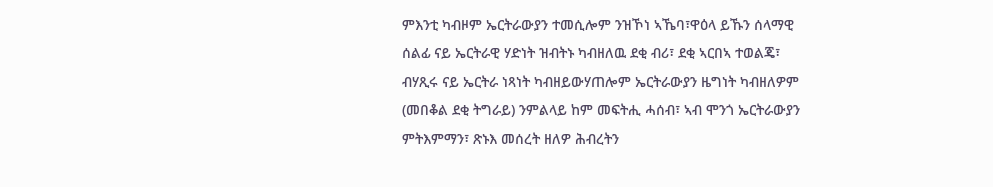ምእንቲ ካብዞም ኤርትራውያን ተመሲሎም ንዝኾነ ኣኼባ፣ዋዕላ ይኹን ሰላማዊ ሰልፊ ናይ ኤርትራዊ ሃድነት ዝብትኑ ካብዘለዉ ደቂ ብሪ፣ ደቂ ኣርበኣ ተወልጄ፣ ብሃጺሩ ናይ ኤርትራ ነጻነት ካብዘይውሃጠሎም ኤርትራውያን ዜግነት ካብዘለዎም (መበቆል ደቂ ትግራይ) ንምልላይ ከም መፍትሒ ሓሰብ፣ ኣብ ሞንጎ ኤርትራውያን ምትእምማን፣ ጽኑእ መሰረት ዘለዎ ሕብረትን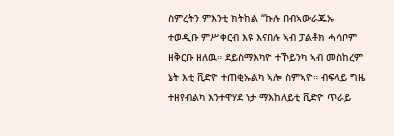ስምረትን ምእንቲ ክትከል “ኩሉ በብኣውራጁኡ ተወዲቡ ምሥቀርብ እዩ እናበሉ ኣብ ፓልቶክ ሓሳቦም ዘቅርቡ ዘለዉ። ደይስማእካዮ ተኾይንካ ኣብ መስከረም ኔት እቲ ቪድዮ ተጠቂኡልካ ኣሎ ስምኣዮ። ብፍላይ ግዜ ተዘየብልካ እንተዋሃደ ነታ ማእከለይቲ ቪድዮ ጥራይ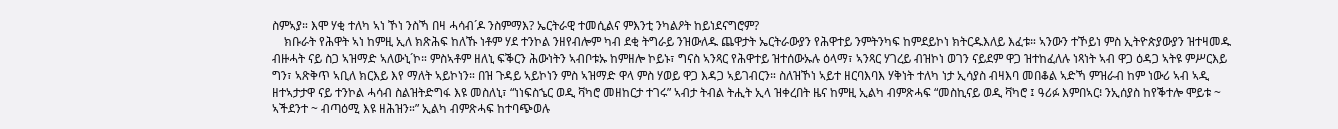ስምኣያ። እሞ ሃቂ ተለካ ኣነ ኾነ ንስኻ በዛ ሓሳብ´ዶ ንስምማእ? ኤርትራዊ ተመሲልና ምእንቲ ንካልዖት ከይነደናግሮም?
    ክቡራት የሕዋት ኣነ ከምዚ ኢለ ክጽሕፍ ከለኹ ነቶም ሃደ ተንኮል ንዘየብሎም ካብ ደቂ ትግራይ ንዝውለዱ ጨዋታት ኤርትራውያን የሕዋተይ ንምትንካፍ ከምደይኮነ ክትርዱእለይ እፈቱ። ኣንውን ተኾይነ ምስ ኢትዮጵያውያን ዝተዛመዱ ብዙሓት ናይ ስጋ ኣዝማድ ኣለውኒ´ኮ። ምስኣቶም ዘለኒ ፍቕርን ሕውነትን ኣብቦቱኡ ከምዘሎ ኮይኑ፣ ግናስ ኣንጻር የሕዋተይ ዝተሰውኡሉ ዕላማ፣ ኣንጻር ሃገረይ ብዝኮነ ወገን ናይደም ዋጋ ዝተከፈለሉ ነጻነት ኣብ ዋጋ ዕዳጋ ኣትዩ ምሥርእይ ግን፣ ኣጽቅጥ ኣቢለ ክርእይ እየ ማለት ኣይኮነን። በዝ ጉዳይ ኣይኮነን ምስ ኣዝማድ ዋላ ምስ ሃወይ ዋጋ እዳጋ ኣይገብርን። ስለዝኾነ ኣይተ ዘርባእባእ ሃቅነት ተለካ ነታ ኢሳያስ ብዛእባ መበቆል ኣድኻ ምዝራብ ከም ነውሪ ኣብ ኣዲ ዘተኣታታዋ ናይ ተንኮል ሓሳብ ስልዝትድግፋ እዩ መስለኒ፣ “ነነፍስኄር ወዲ ቫካሮ መዘከርታ ተገሩ” ኣብታ ትብል ትሒት ኢላ ዝቀረበት ዜና ከምዚ ኢልካ ብምጽሓፍ “መስኪናይ ወዲ ቫካሮ ፤ ዓሪፉ እምበኣር፧ ንኢሰያስ ከየቕተሎ ሞይቱ ~ ኣችደንተ ~ ብጣዕሚ እዩ ዘሕዝን።” ኢልካ ብምጽሓፍ ከተባጭወሉ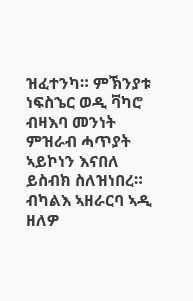ዝፈተንካ። ምኽንያቱ ነፍስኄር ወዲ ቫካሮ ብዛእባ መንነት ምዝራብ ሓጥያት ኣይኮነን እናበለ ይስብክ ስለዝነበረ። ብካልእ ኣዘራርባ ኣዲ ዘለዎ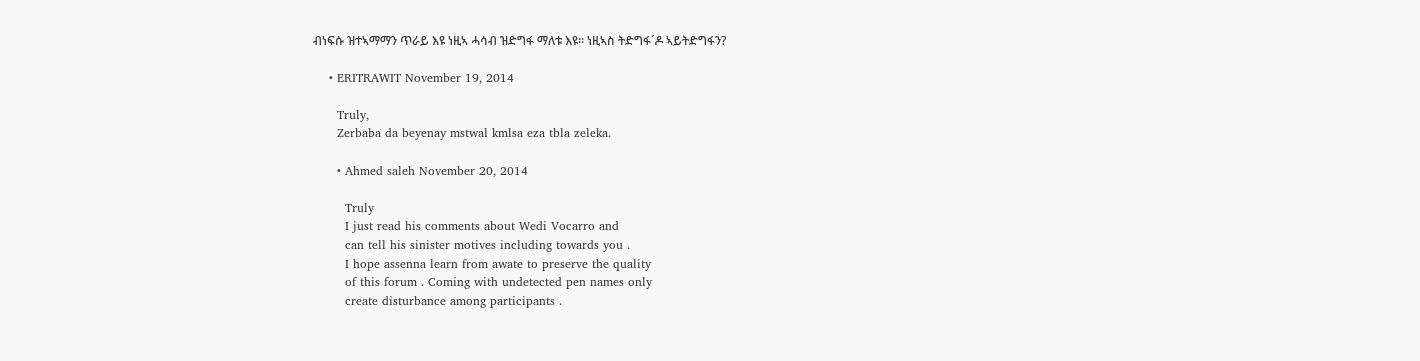ብነፍሱ ዝተኣማማን ጥራይ እዩ ነዚኣ ሓሳብ ዝድግፋ ማለቱ እዩ። ነዚኣስ ትድግፋ´ዶ ኣይትድግፋን?

    • ERITRAWIT November 19, 2014

      Truly,
      Zerbaba da beyenay mstwal kmlsa eza tbla zeleka.

      • Ahmed saleh November 20, 2014

        Truly
        I just read his comments about Wedi Vocarro and
        can tell his sinister motives including towards you .
        I hope assenna learn from awate to preserve the quality
        of this forum . Coming with undetected pen names only
        create disturbance among participants .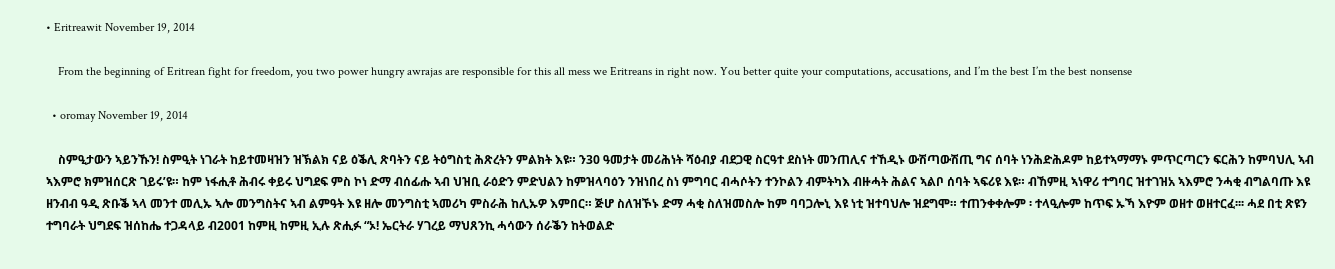• Eritreawit November 19, 2014

    From the beginning of Eritrean fight for freedom, you two power hungry awrajas are responsible for this all mess we Eritreans in right now. You better quite your computations, accusations, and I’m the best I’m the best nonsense

  • oromay November 19, 2014

    ስምዒታውን ኣይንኹን! ስምዒት ነገራት ከይተመዛዝን ዝኽልክ ናይ ዕቕሊ ጽባትን ናይ ትዕግስቲ ሕጽረትን ምልክት እዩ። ን30 ዓመታት መሪሕነት ሻዕብያ ብደጋዊ ስርዓተ ደስነት መንጠሊና ተኸዲኑ ውሽጣውሽጢ ግና ሰባት ነንሕድሕዶም ከይተኣማማኑ ምጥርጣርን ፍርሕን ከምባህሊ ኣብ ኣእምሮ ክምዝሰርጽ ገይሩ’ዩ። ከም ነፋሒቶ ሕብሩ ቀይሩ ህግደፍ ምስ ኮነ ድማ ብሰፊሑ ኣብ ህዝቢ ራዕድን ምድህልን ከምዝላባዕን ንዝነበረ ስነ ምግባር ብሓሶትን ተንኮልን ብምትካእ ብዙሓት ሕልና ኣልቦ ሰባት ኣፍሪዩ እዩ። ብኸምዚ ኣነዋሪ ተግባር ዝተገዝአ ኣእምሮ ንሓቂ ብግልባጡ እዩ ዘንብብ ዓዲ ጽቡቕ ኣላ መንተ መሊኡ ኣሎ መንግስትና ኣብ ልምዓት እዩ ዘሎ መንግስቲ ኣመሪካ ምስራሕ ከሊኡዎ እምበር። ጅሆ ስለዝኾኑ ድማ ሓቂ ስለዝመስሎ ከም ባባጋሎኒ እዩ ነቲ ዝተባህሎ ዝደግሞ። ተጠንቀቀሎም ፡ ተላዒሎም ከጥፍ ኡኻ እዮም ወዘተ ወዘተርፈ፡፡፡ ሓደ በቲ ጽዩን ተግባራት ህግደፍ ዝሰከሔ ተጋዳላይ ብ2001 ከምዚ ከምዚ ኢሉ ጽሒፉ “ኦ! ኤርትራ ሃገረይ ማህጸንኪ ሓሳውን ሰራቕን ከትወልድ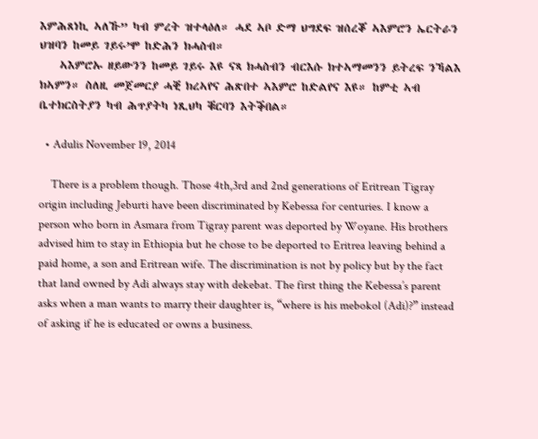እምሕጸነኪ ኣለኹ” ካብ ምረት ዝተላዕለ። ሓደ ኣቦ ድማ ህግደፍ ዝሰረቖ ኣእምሮን ኤርትራን ህዝባን ከመይ ገይሩ’ሞ ከድሕን ክሓስብ።
    ኣእምሮኡ ዘይውንን ከመይ ገይሩ እዩ ናጻ ክሓስብን ብርእሱ ክተኣማመንን ይትረፍ ንኻልእ ክኣምን። ስለዚ መጀመርያ ሓቒ ክረኣየና ሕጽበተ ኣእምሮ ከድልየና እዩ። ከምቲ ኣብ ቤተክርስትያን ካብ ሕጥያትካ ነጺህካ ቑርባን እትቕበል።

  • Adulis November 19, 2014

    There is a problem though. Those 4th,3rd and 2nd generations of Eritrean Tigray origin including Jeburti have been discriminated by Kebessa for centuries. I know a person who born in Asmara from Tigray parent was deported by Woyane. His brothers advised him to stay in Ethiopia but he chose to be deported to Eritrea leaving behind a paid home, a son and Eritrean wife. The discrimination is not by policy but by the fact that land owned by Adi always stay with dekebat. The first thing the Kebessa’s parent asks when a man wants to marry their daughter is, “where is his mebokol (Adi)?” instead of asking if he is educated or owns a business.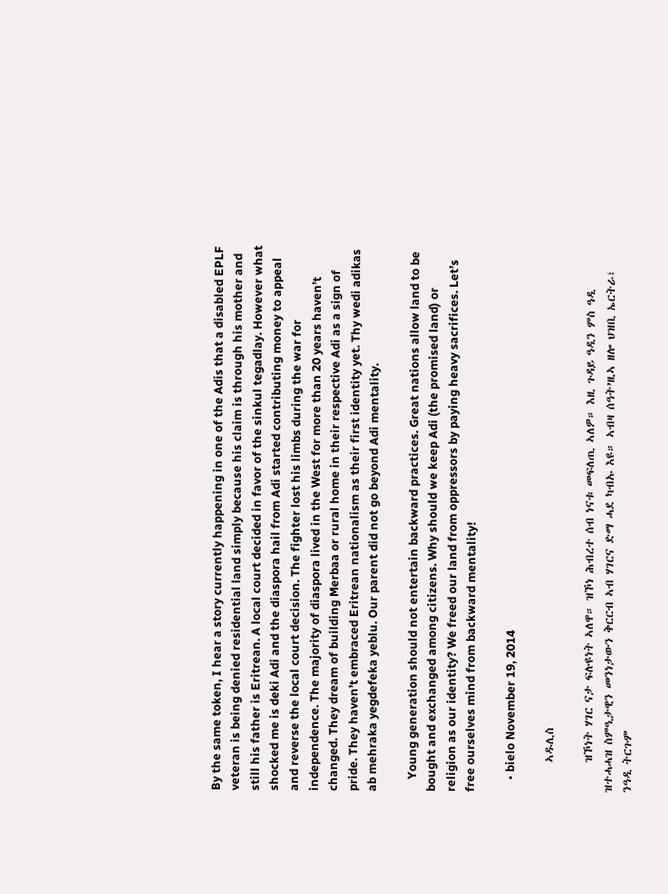By the same token, I hear a story currently happening in one of the Adis that a disabled EPLF veteran is being denied residential land simply because his claim is through his mother and still his father is Eritrean. A local court decided in favor of the sinkul tegadlay. However what shocked me is deki Adi and the diaspora hail from Adi started contributing money to appeal and reverse the local court decision. The fighter lost his limbs during the war for independence. The majority of diaspora lived in the West for more than 20 years haven’t changed. They dream of building Merbaa or rural home in their respective Adi as a sign of pride. They haven’t embraced Eritrean nationalism as their first identity yet. Thy wedi adikas ab mehraka yegdefeka yeblu. Our parent did not go beyond Adi mentality.

    Young generation should not entertain backward practices. Great nations allow land to be bought and exchanged among citizens. Why should we keep Adi (the promised land) or religion as our identity? We freed our land from oppressors by paying heavy sacrifices. Let’s free ourselves mind from backward mentality!

    • bielo November 19, 2014

      ኣዱሊስ

      ዝኾነት ሃገር ናታ ፍሉዩነት ኣለዋ። ዝኾነ ሕብረተ ሰብ ነናቱ መፍለጢ ኣለዎ። እዚ ጉዳይ ዓዲን ምስ ዓዲ ዝተሓሓዝ ስምዒታዊን መንነታውን ቅርርብ ኣብ ሃገርና ድማ ሓደ ካብኡ እዩ። ኣብዛ ሰዓት’ዚኣ ዘሎ ህዝቢ ኤርትራ፣ ንዓዲ ትርጉም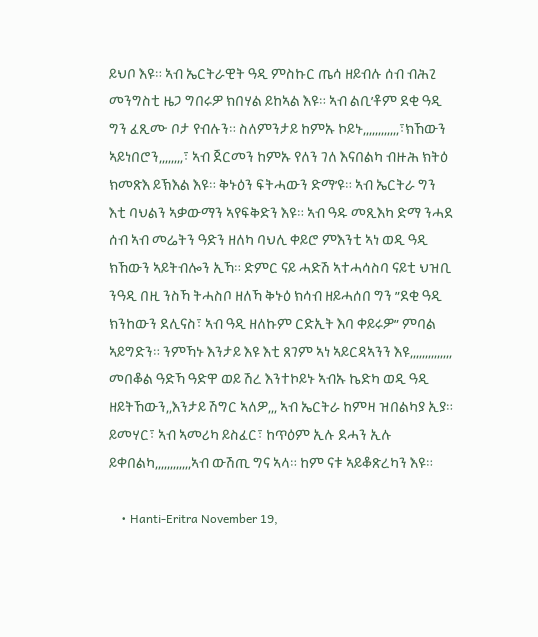ይህቦ እዩ። ኣብ ኤርትራዊት ዓዲ ምስኩር ጤሳ ዘይብሉ ሰብ ብሕጊ መንግስቲ ዜጋ ግበሩዎ ክበሃል ይከኣል እዩ። ኣብ ልቢ’ቶም ደቂ ዓዲ ግን ፈጺሙ ቦታ የብሉን። ስለምንታይ ከምኡ ኮይኑ,,,,,,,,,,,,፣ክኸውን ኣይነበሮን,,,,,,,,፣ ኣብ ጀርመን ከምኡ የለን ገለ እናበልካ ብዙሕ ክትዕ ክመጽእ ይኽእል እዩ። ቅኑዕን ፍትሓውን ድማ’ዩ። ኣብ ኤርትራ ግን እቲ ባህልን ኣቃውማን ኣየፍቅድን እዩ። ኣብ ዓዱ መጺእካ ድማ ንሓደ ሰብ ኣብ መሬትን ዓድን ዘለካ ባህሊ ቀይሮ ምእንቲ ኣነ ወዲ ዓዲ ክኸውን ኣይትብሎን ኢኻ። ድምር ናይ ሓድሽ ኣተሓሳስባ ናይቲ ህዝቢ ንዓዲ በዚ ንስኻ ትሓስቦ ዘለኻ ቅኑዕ ክሳብ ዘይሓሰበ ግን ”ደቂ ዓዲ ክንከውን ደሊናስ፣ ኣብ ዓዲ ዘለኩም ርድኢት እባ ቀይሩዎ” ምባል ኣይግድን። ንምኻኑ እንታይ እዩ እቲ ጸገም ኣነ ኣይርዳኣንን እዩ,,,,,,,,,,,,,, መበቆል ዓድኻ ዓድዋ ወይ ሽረ እንተኮይኑ ኣብኡ ኬድካ ወዲ ዓዲ ዘይትኸውን,,እንታይ ሽግር ኣለዎ,,, ኣብ ኤርትራ ከምዛ ዝበልካያ ኢያ። ይመሃር፣ ኣብ ኣመሪካ ይስፈር፣ ከጥዕም ኢሉ ደሓን ኢሉ ይቀበልካ,,,,,,,,,,,,ኣብ ውሽጢ ግና ኣላ። ከም ናቱ ኣይቆጽረካን እዩ።

    • Hanti-Eritra November 19,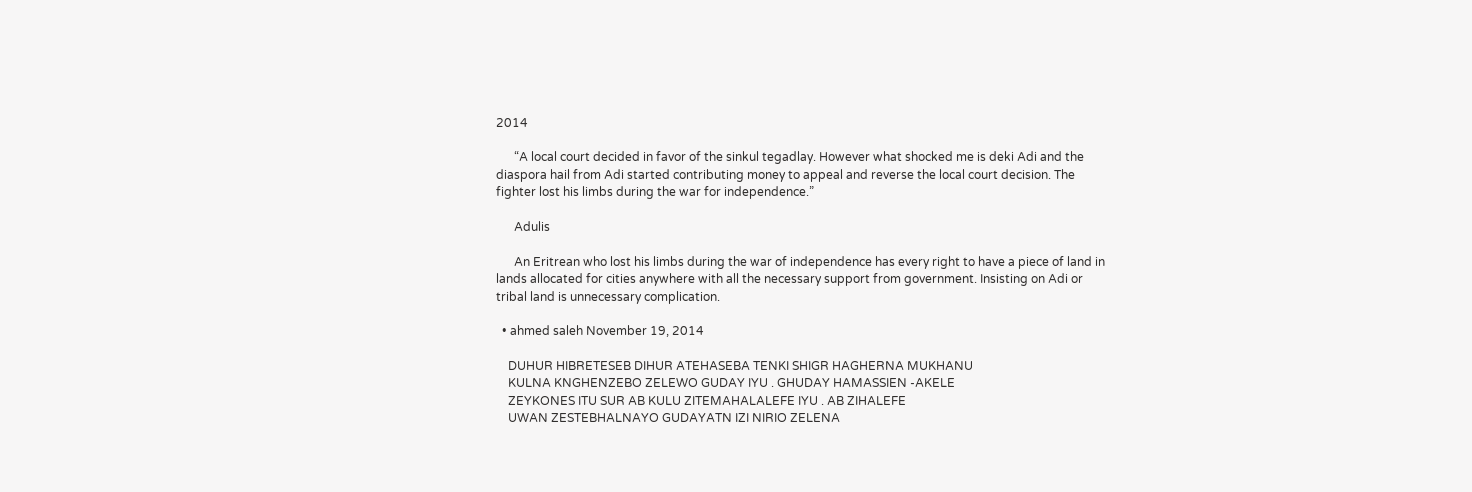2014

      “A local court decided in favor of the sinkul tegadlay. However what shocked me is deki Adi and the diaspora hail from Adi started contributing money to appeal and reverse the local court decision. The fighter lost his limbs during the war for independence.”

      Adulis

      An Eritrean who lost his limbs during the war of independence has every right to have a piece of land in lands allocated for cities anywhere with all the necessary support from government. Insisting on Adi or tribal land is unnecessary complication.

  • ahmed saleh November 19, 2014

    DUHUR HIBRETESEB DIHUR ATEHASEBA TENKI SHIGR HAGHERNA MUKHANU
    KULNA KNGHENZEBO ZELEWO GUDAY IYU . GHUDAY HAMASSIEN -AKELE
    ZEYKONES ITU SUR AB KULU ZITEMAHALALEFE IYU . AB ZIHALEFE
    UWAN ZESTEBHALNAYO GUDAYATN IZI NIRIO ZELENA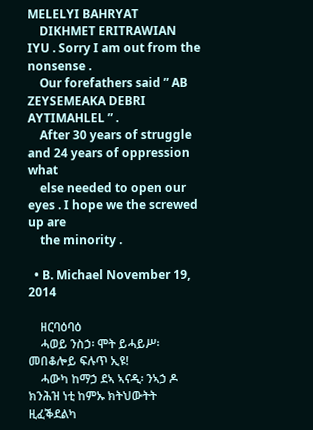MELELYI BAHRYAT
    DIKHMET ERITRAWIAN IYU . Sorry I am out from the nonsense .
    Our forefathers said ” AB ZEYSEMEAKA DEBRI AYTIMAHLEL ” .
    After 30 years of struggle and 24 years of oppression what
    else needed to open our eyes . I hope we the screwed up are
    the minority .

  • B. Michael November 19, 2014

    ዘርባዕባዕ
    ሓወይ ንስኃ፡ ሞት ይሓይሥ፡ መበቆሎይ ፍሉጥ ኢዩ!
    ሓውካ ከማኃ ደኣ ኣናዲ፡ ንኣኃ ዶ ክንሕዝ ነቲ ከምኡ ክትህውትት ዚፈቕደልካ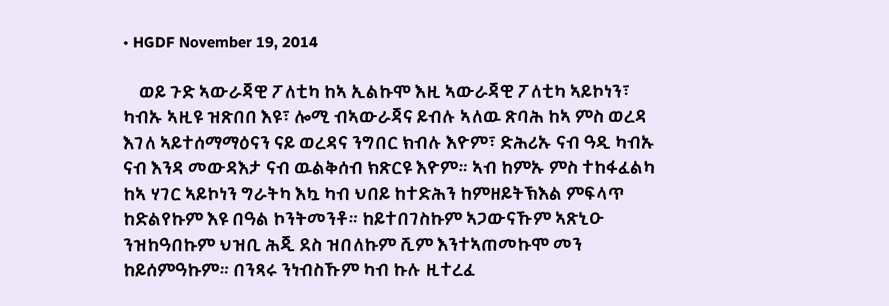• HGDF November 19, 2014

    ወይ ጉድ ኣውራጃዊ ፖለቲካ ከኣ ኢልኩሞ እዚ ኣውራጃዊ ፖለቲካ ኣይኮነን፣ ካብኡ ኣዚዩ ዝጽበበ እዩ፣ ሎሚ ብኣውራጃና ይብሉ ኣለዉ ጽባሕ ከኣ ምስ ወረዳ እገለ ኣይተሰማማዕናን ናይ ወረዳና ንግበር ክብሉ እዮም፣ ድሕሪኡ ናብ ዓዲ ካብኡ ናብ እንዳ መውዳእታ ናብ ዉልቅሰብ ክጽርዩ እዮም። ኣብ ከምኡ ምስ ተከፋፈልካ ከኣ ሃገር ኣይኮነን ግራትካ እኳ ካብ ህበይ ከተድሕን ከምዘይትኽእል ምፍላጥ ከድልየኩም እዩ በዓል ኮንትመንቶ። ከይተበገስኩም ኣጋውናኹም ኣጽኒዑ ንዝከዓበኩም ህዝቢ ሕጂ ደስ ዝበለኩም ሺም እንተኣጠመኩሞ መን ከይሰምዓኩም። በንጻሩ ንነብስኹም ካብ ኩሉ ዚተረፈ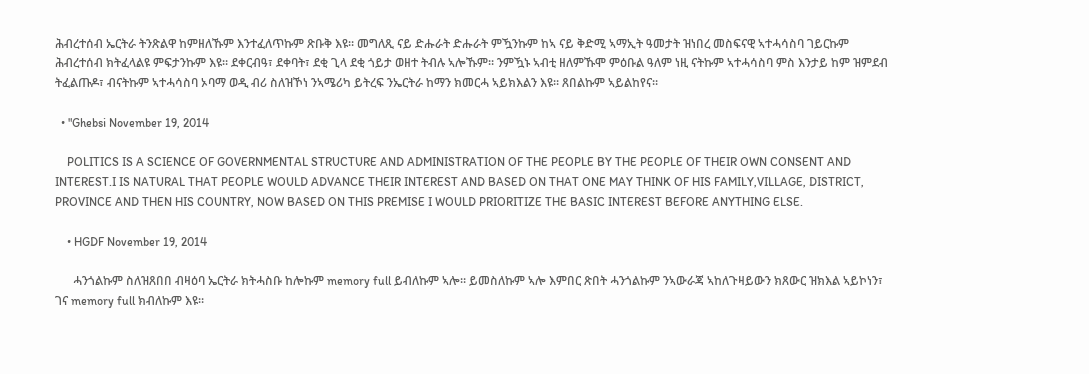ሕብረተሰብ ኤርትራ ትንጽልዋ ከምዘለኹም እንተፈለጥኩም ጽቡቅ እዩ። መግለጺ ናይ ድሑራት ድሑራት ምዃንኩም ከኣ ናይ ቅድሚ ኣማኢት ዓመታት ዝነበረ መስፍናዊ ኣተሓሳስባ ገይርኩም ሕብረተሰብ ክትፈላልዩ ምፍታንኩም እዩ። ደቀርብዓ፣ ደቀባት፣ ደቂ ጊላ ደቂ ጎይታ ወዘተ ትብሉ ኣሎኹም። ንምዃኑ ኣብቲ ዘለምኹሞ ምዕቡል ዓለም ነዚ ናትኩም ኣተሓሳስባ ምስ እንታይ ከም ዝምደብ ትፈልጡዶ፣ ብናትኩም ኣተሓሳስባ ኦባማ ወዲ ብሪ ስለዝኾነ ንኣሜሪካ ይትረፍ ንኤርትራ ከማን ክመርሓ ኣይክእልን እዩ። ጸበልኩም ኣይልከየና።

  • "Ghebsi November 19, 2014

    POLITICS IS A SCIENCE OF GOVERNMENTAL STRUCTURE AND ADMINISTRATION OF THE PEOPLE BY THE PEOPLE OF THEIR OWN CONSENT AND INTEREST.I IS NATURAL THAT PEOPLE WOULD ADVANCE THEIR INTEREST AND BASED ON THAT ONE MAY THINK OF HIS FAMILY,VILLAGE, DISTRICT, PROVINCE AND THEN HIS COUNTRY, NOW BASED ON THIS PREMISE I WOULD PRIORITIZE THE BASIC INTEREST BEFORE ANYTHING ELSE.

    • HGDF November 19, 2014

      ሓንጎልኩም ስለዝጸበበ ብዛዕባ ኤርትራ ክትሓስቡ ከሎኩም memory full ይብለኩም ኣሎ። ይመስለኩም ኣሎ እምበር ጽበት ሓንጎልኩም ንኣውራጃ ኣከለጉዛይውን ክጸውር ዝክእል ኣይኮነን፣ ገና memory full ክብለኩም እዩ።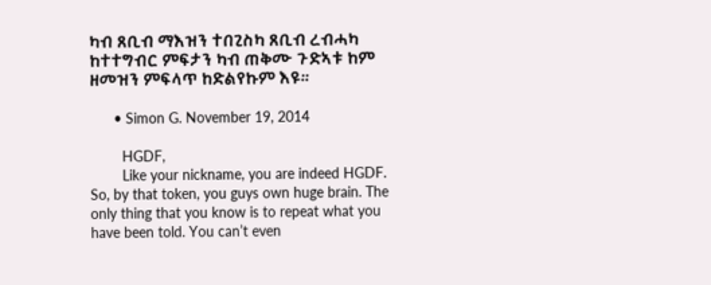ካብ ጸቢብ ማእዝን ተበጊስካ ጸቢብ ረብሓካ ከተተግብር ምፍታን ካብ ጠቅሙ ጉድኣቱ ከም ዘመዝን ምፍላጥ ከድልየኩም እዩ።

      • Simon G. November 19, 2014

        HGDF,
        Like your nickname, you are indeed HGDF. So, by that token, you guys own huge brain. The only thing that you know is to repeat what you have been told. You can’t even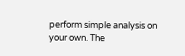perform simple analysis on your own. The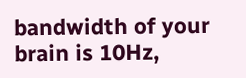bandwidth of your brain is 10Hz,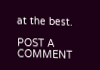at the best.

POST A COMMENT